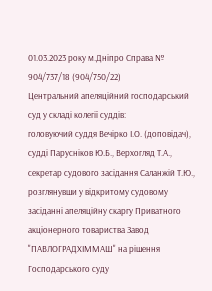01.03.2023 року м.Дніпро Справа № 904/737/18 (904/750/22)
Центральний апеляційний господарський суд у складі колегії суддів:
головуючий суддя Вечірко І.О. (доповідач), судді Парусніков Ю.Б., Верхогляд Т.А.,
секретар судового засідання Саланжій Т.Ю.,
розглянувши у відкритому судовому засіданні апеляційну скаргу Приватного акціонерного товариства Завод "ПАВЛОГРАДХІММАШ" на рішення Господарського суду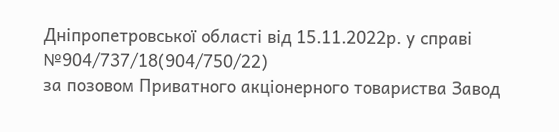Дніпропетровської області від 15.11.2022р. у справі №904/737/18(904/750/22)
за позовом Приватного акціонерного товариства Завод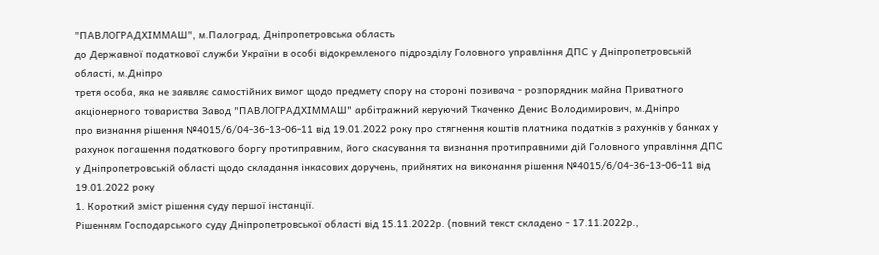"ПАВЛОГРАДХІММАШ", м.Палоград, Дніпропетровська область
до Державної податкової служби України в особі відокремленого підрозділу Головного управління ДПС у Дніпропетровській області, м.Дніпро
третя особа, яка не заявляє самостійних вимог щодо предмету спору на стороні позивача - розпорядник майна Приватного акціонерного товариства Завод "ПАВЛОГРАДХІММАШ" арбітражний керуючий Ткаченко Денис Володимирович, м.Дніпро
про визнання рішення №4015/6/04-36-13-06-11 від 19.01.2022 року про стягнення коштів платника податків з рахунків у банках у рахунок погашення податкового боргу протиправним, його скасування та визнання протиправними дій Головного управління ДПС у Дніпропетровській області щодо складання інкасових доручень, прийнятих на виконання рішення №4015/6/04-36-13-06-11 від 19.01.2022 року
1. Короткий зміст рішення суду першої інстанції.
Рішенням Господарського суду Дніпропетровської області від 15.11.2022р. (повний текст складено - 17.11.2022р.,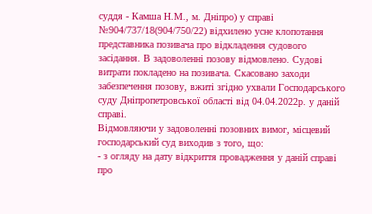суддя - Камша Н.М., м. Дніпро) у справі №904/737/18(904/750/22) відхилено усне клопотання представника позивача про відкладення судового засідання. В задоволенні позову відмовлено. Судові витрати покладено на позивача. Скасовано заходи забезпечення позову, вжиті згідно ухвали Господарського суду Дніпропетровської області від 04.04.2022р. у даній справі.
Відмовляючи у задоволенні позовних вимог, місцевий господарський суд виходив з того, що:
- з огляду на дату відкриття провадження у даній справі про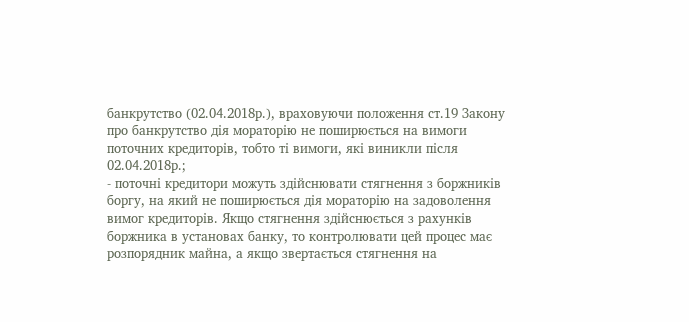банкрутство (02.04.2018р.), враховуючи положення ст.19 Закону про банкрутство дія мораторію не поширюється на вимоги поточних кредиторів, тобто ті вимоги, які виникли після 02.04.2018р.;
- поточні кредитори можуть здійснювати стягнення з боржників боргу, на який не поширюється дія мораторію на задоволення вимог кредиторів. Якщо стягнення здійснюється з рахунків боржника в установах банку, то контролювати цей процес має розпорядник майна, а якщо звертається стягнення на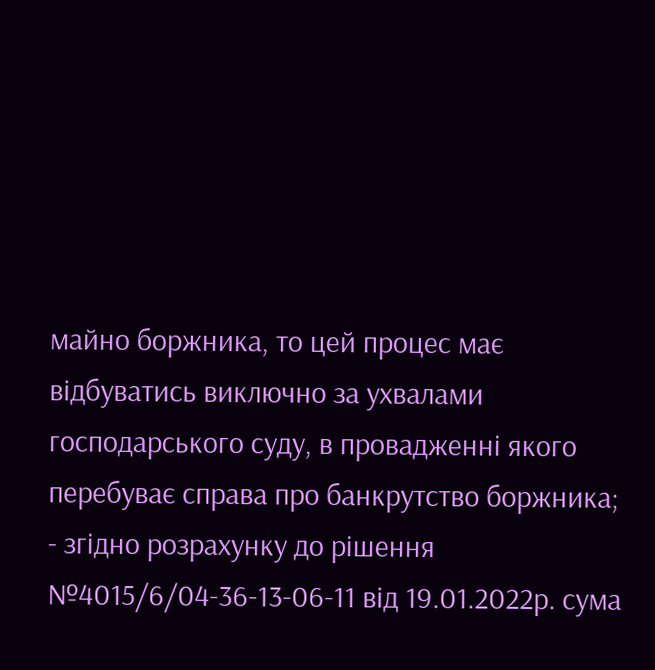майно боржника, то цей процес має відбуватись виключно за ухвалами господарського суду, в провадженні якого перебуває справа про банкрутство боржника;
- згідно розрахунку до рішення №4015/6/04-36-13-06-11 від 19.01.2022р. сума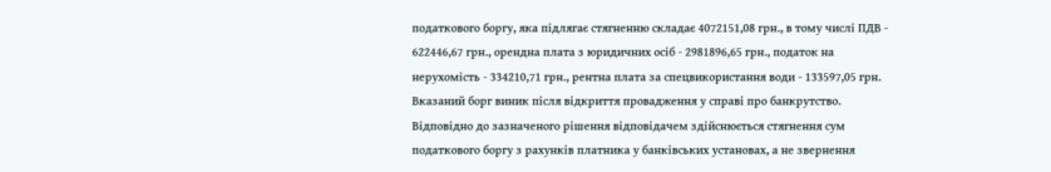податкового боргу, яка підлягає стягненню складає 4072151,08 грн., в тому числі ПДВ - 622446,67 грн., орендна плата з юридичних осіб - 2981896,65 грн., податок на нерухомість - 334210,71 грн., рентна плата за спецвикористання води - 133597,05 грн. Вказаний борг виник після відкриття провадження у справі про банкрутство. Відповідно до зазначеного рішення відповідачем здійснюється стягнення сум податкового боргу з рахунків платника у банківських установах, а не звернення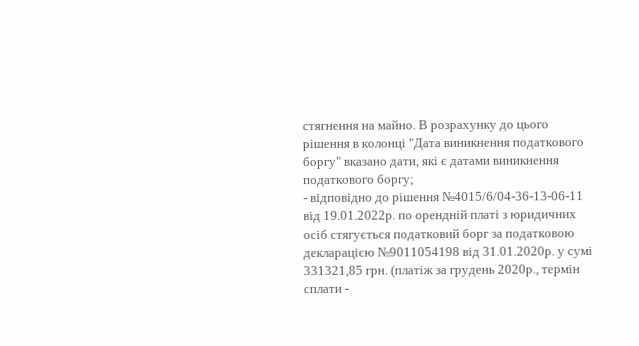стягнення на майно. В розрахунку до цього рішення в колонці "Дата виникнення податкового боргу" вказано дати, які є датами виникнення податкового боргу;
- відповідно до рішення №4015/6/04-36-13-06-11 від 19.01.2022р. по орендній платі з юридичних осіб стягується податковий борг за податковою декларацією №9011054198 від 31.01.2020р. у сумі 331321,85 грн. (платіж за грудень 2020р., термін сплати -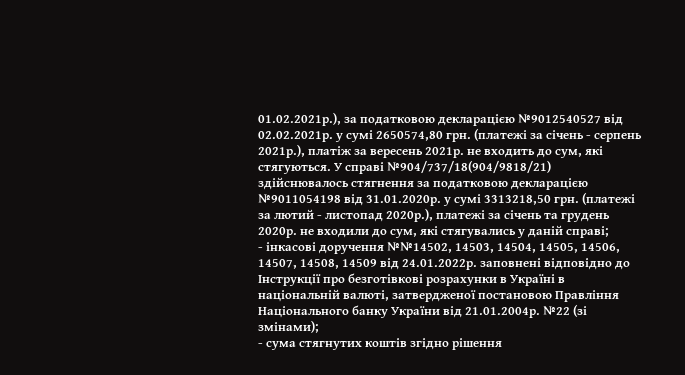01.02.2021р.), за податковою декларацією №9012540527 від 02.02.2021р. у сумі 2650574,80 грн. (платежі за січень - серпень 2021р.), платіж за вересень 2021р. не входить до сум, які стягуються. У справі №904/737/18(904/9818/21) здійснювалось стягнення за податковою декларацією №9011054198 від 31.01.2020р. у сумі 3313218,50 грн. (платежі за лютий - листопад 2020р.), платежі за січень та грудень 2020р. не входили до сум, які стягувались у даній справі;
- інкасові доручення №№14502, 14503, 14504, 14505, 14506, 14507, 14508, 14509 від 24.01.2022р. заповнені відповідно до Інструкції про безготівкові розрахунки в Україні в національній валюті, затвердженої постановою Правління Національного банку України від 21.01.2004р. №22 (зі змінами);
- сума стягнутих коштів згідно рішення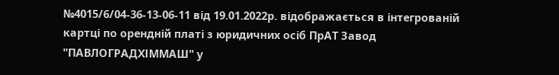№4015/6/04-36-13-06-11 від 19.01.2022р. відображається в інтегрованій картці по орендній платі з юридичних осіб ПрАТ Завод "ПАВЛОГРАДХІММАШ" у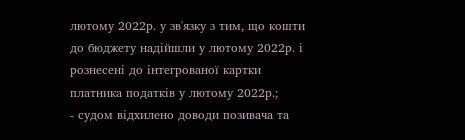лютому 2022р. у зв'язку з тим, що кошти до бюджету надійшли у лютому 2022р. і рознесені до інтегрованої картки платника податків у лютому 2022р.;
- судом відхилено доводи позивача та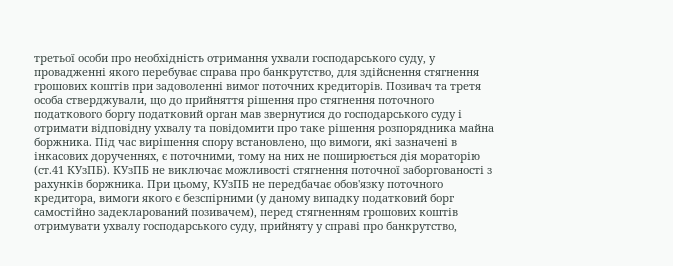третьої особи про необхідність отримання ухвали господарського суду, у провадженні якого перебуває справа про банкрутство, для здійснення стягнення грошових коштів при задоволенні вимог поточних кредиторів. Позивач та третя особа стверджували, що до прийняття рішення про стягнення поточного податкового боргу податковий орган мав звернутися до господарського суду і отримати відповідну ухвалу та повідомити про таке рішення розпорядника майна боржника. Під час вирішення спору встановлено, що вимоги, які зазначені в інкасових дорученнях, є поточними, тому на них не поширюється дія мораторію (ст.41 КУзПБ). КУзПБ не виключає можливості стягнення поточної заборгованості з рахунків боржника. При цьому, КУзПБ не передбачає обов'язку поточного кредитора, вимоги якого є безспірними (у даному випадку податковий борг самостійно задекларований позивачем), перед стягненням грошових коштів отримувати ухвалу господарського суду, прийняту у справі про банкрутство,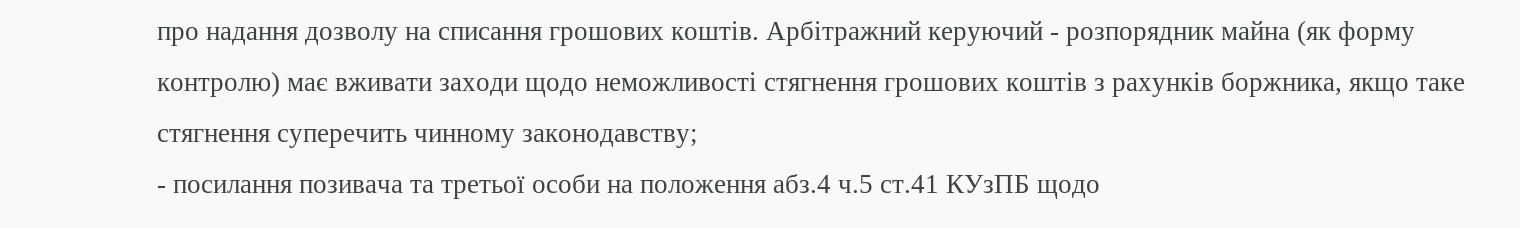про надання дозволу на списання грошових коштів. Арбітражний керуючий - розпорядник майна (як форму контролю) має вживати заходи щодо неможливості стягнення грошових коштів з рахунків боржника, якщо таке стягнення суперечить чинному законодавству;
- посилання позивача та третьої особи на положення абз.4 ч.5 ст.41 КУзПБ щодо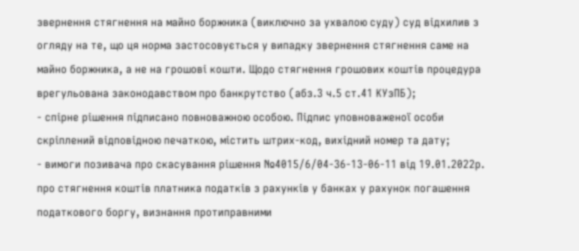звернення стягнення на майно боржника (виключно за ухвалою суду) суд відхилив з огляду на те, що ця норма застосовується у випадку звернення стягнення саме на майно боржника, а не на грошові кошти. Щодо стягнення грошових коштів процедура врегульована законодавством про банкрутство (абз.3 ч.5 ст.41 КУзПБ);
- спірне рішення підписано повноважною особою. Підпис уповноваженої особи скріплений відповідною печаткою, містить штрих-код, вихідний номер та дату;
- вимоги позивача про скасування рішення №4015/6/04-36-13-06-11 від 19.01.2022р. про стягнення коштів платника податків з рахунків у банках у рахунок погашення податкового боргу, визнання протиправними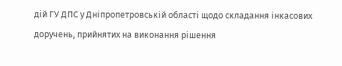дій ГУ ДПС у Дніпропетровській області щодо складання інкасових доручень, прийнятих на виконання рішення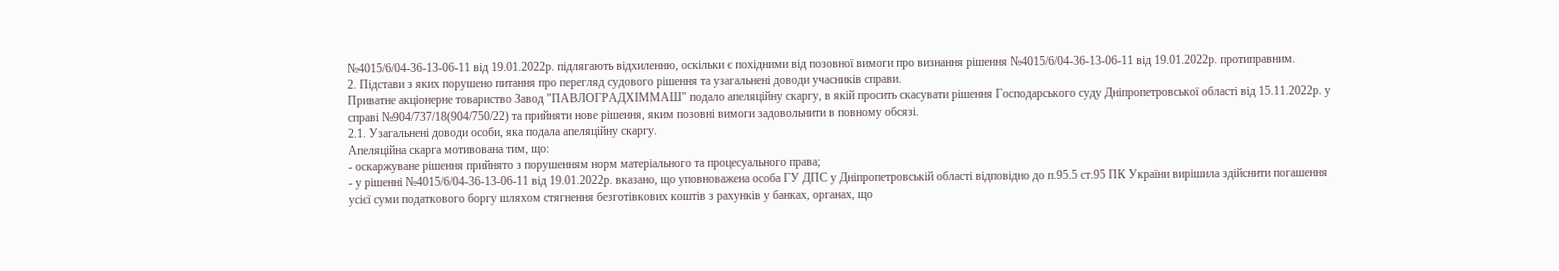№4015/6/04-36-13-06-11 від 19.01.2022р. підлягають відхиленню, оскільки є похідними від позовної вимоги про визнання рішення №4015/6/04-36-13-06-11 від 19.01.2022р. протиправним.
2. Підстави з яких порушено питання про перегляд судового рішення та узагальнені доводи учасників справи.
Приватне акціонерне товариство Завод "ПАВЛОГРАДХІММАШ" подало апеляційну скаргу, в якій просить скасувати рішення Господарського суду Дніпропетровської області від 15.11.2022р. у справі №904/737/18(904/750/22) та прийняти нове рішення, яким позовні вимоги задовольнити в повному обсязі.
2.1. Узагальнені доводи особи, яка подала апеляційну скаргу.
Апеляційна скарга мотивована тим, що:
- оскаржуване рішення прийнято з порушенням норм матеріального та процесуального права;
- у рішенні №4015/6/04-36-13-06-11 від 19.01.2022р. вказано, що уповноважена особа ГУ ДПС у Дніпропетровській області відповідно до п.95.5 ст.95 ПК України вирішила здійснити погашення усієї суми податкового боргу шляхом стягнення безготівкових коштів з рахунків у банках, органах, що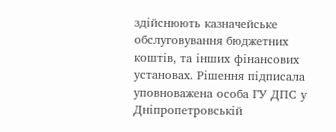здійснюють казначейське обслуговування бюджетних коштів, та інших фінансових установах. Рішення підписала уповноважена особа ГУ ДПС у Дніпропетровській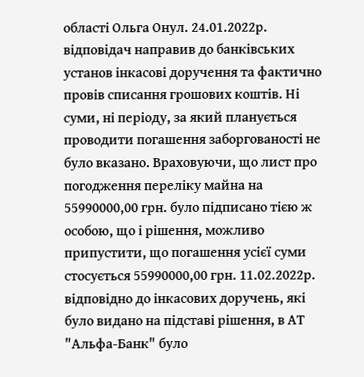області Ольга Онул. 24.01.2022р. відповідач направив до банківських установ інкасові доручення та фактично провів списання грошових коштів. Ні суми, ні періоду, за який планується проводити погашення заборгованості не було вказано. Враховуючи, що лист про погодження переліку майна на 55990000,00 грн. було підписано тією ж особою, що і рішення, можливо припустити, що погашення усієї суми стосується 55990000,00 грн. 11.02.2022р. відповідно до інкасових доручень, які було видано на підставі рішення, в АТ "Альфа-Банк" було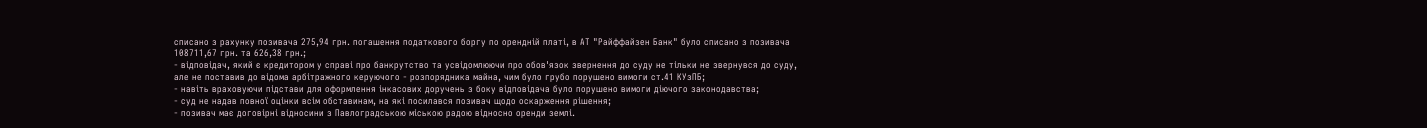списано з рахунку позивача 275,94 грн. погашення податкового боргу по орендній платі, в АТ "Райффайзен Банк" було списано з позивача 108711,67 грн. та 626,38 грн.;
- відповідач, який є кредитором у справі про банкрутство та усвідомлюючи про обов'язок звернення до суду не тільки не звернувся до суду, але не поставив до відома арбітражного керуючого - розпорядника майна, чим було грубо порушено вимоги ст.41 КУзПБ;
- навіть враховуючи підстави для оформлення інкасових доручень з боку відповідача було порушено вимоги діючого законодавства;
- суд не надав повної оцінки всім обставинам, на які посилався позивач щодо оскарження рішення;
- позивач має договірні відносини з Павлоградською міською радою відносно оренди землі.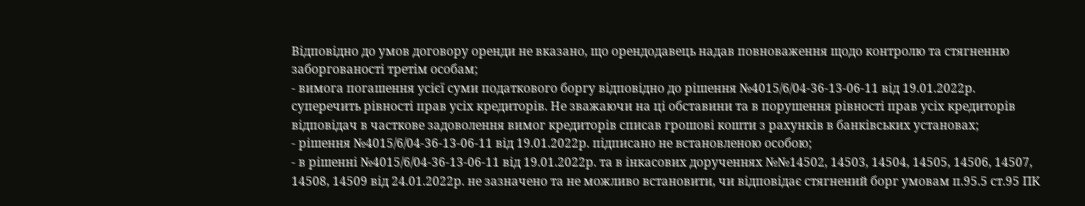Відповідно до умов договору оренди не вказано, що орендодавець надав повноваження щодо контролю та стягненню заборгованості третім особам;
- вимога погашення усієї суми податкового боргу відповідно до рішення №4015/6/04-36-13-06-11 від 19.01.2022р. суперечить рівності прав усіх кредиторів. Не зважаючи на ці обставини та в порушення рівності прав усіх кредиторів відповідач в часткове задоволення вимог кредиторів списав грошові кошти з рахунків в банківських установах;
- рішення №4015/6/04-36-13-06-11 від 19.01.2022р. підписано не встановленою особою;
- в рішенні №4015/6/04-36-13-06-11 від 19.01.2022р. та в інкасових дорученнях №№14502, 14503, 14504, 14505, 14506, 14507, 14508, 14509 від 24.01.2022р. не зазначено та не можливо встановити, чи відповідає стягнений борг умовам п.95.5 ст.95 ПК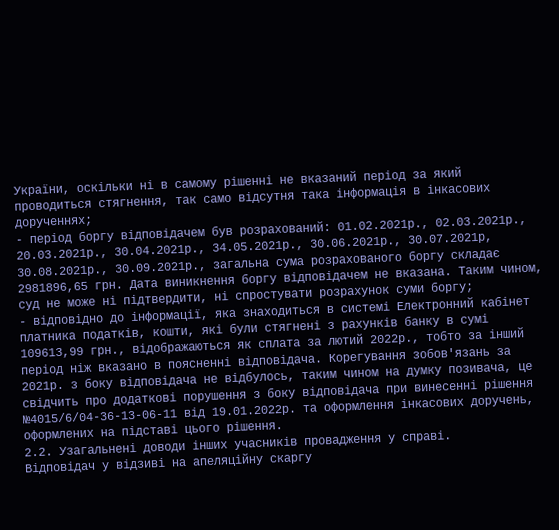України, оскільки ні в самому рішенні не вказаний період за який проводиться стягнення, так само відсутня така інформація в інкасових дорученнях;
- період боргу відповідачем був розрахований: 01.02.2021р., 02.03.2021р., 20.03.2021р., 30.04.2021р., 34.05.2021р., 30.06.2021р., 30.07.2021р, 30.08.2021р., 30.09.2021р., загальна сума розрахованого боргу складає 2981896,65 грн. Дата виникнення боргу відповідачем не вказана. Таким чином, суд не може ні підтвердити, ні спростувати розрахунок суми боргу;
- відповідно до інформації, яка знаходиться в системі Електронний кабінет платника податків, кошти, які були стягнені з рахунків банку в сумі 109613,99 грн., відображаються як сплата за лютий 2022р., тобто за інший період ніж вказано в поясненні відповідача. Корегування зобов'язань за 2021р. з боку відповідача не відбулось, таким чином на думку позивача, це свідчить про додаткові порушення з боку відповідача при винесенні рішення №4015/6/04-36-13-06-11 від 19.01.2022р. та оформлення інкасових доручень, оформлених на підставі цього рішення.
2.2. Узагальнені доводи інших учасників провадження у справі.
Відповідач у відзиві на апеляційну скаргу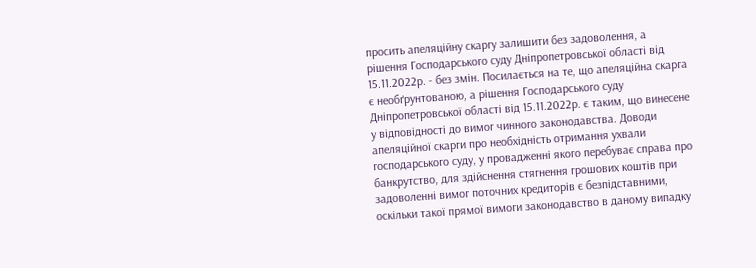просить апеляційну скаргу залишити без задоволення, а рішення Господарського суду Дніпропетровської області від 15.11.2022р. - без змін. Посилається на те, що апеляційна скарга є необґрунтованою, а рішення Господарського суду Дніпропетровської області від 15.11.2022р. є таким, що винесене у відповідності до вимог чинного законодавства. Доводи апеляційної скарги про необхідність отримання ухвали господарського суду, у провадженні якого перебуває справа про банкрутство, для здійснення стягнення грошових коштів при задоволенні вимог поточних кредиторів є безпідставними, оскільки такої прямої вимоги законодавство в даному випадку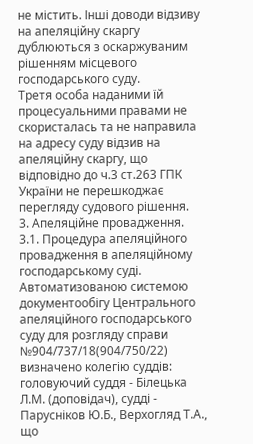не містить. Інші доводи відзиву на апеляційну скаргу дублюються з оскаржуваним рішенням місцевого господарського суду.
Третя особа наданими їй процесуальними правами не скористалась та не направила на адресу суду відзив на апеляційну скаргу, що відповідно до ч.3 ст.263 ГПК України не перешкоджає перегляду судового рішення.
3. Апеляційне провадження.
3.1. Процедура апеляційного провадження в апеляційному господарському суді.
Автоматизованою системою документообігу Центрального апеляційного господарського суду для розгляду справи №904/737/18(904/750/22) визначено колегію суддів: головуючий суддя - Білецька Л.М. (доповідач), судді - Парусніков Ю.Б., Верхогляд Т.А., що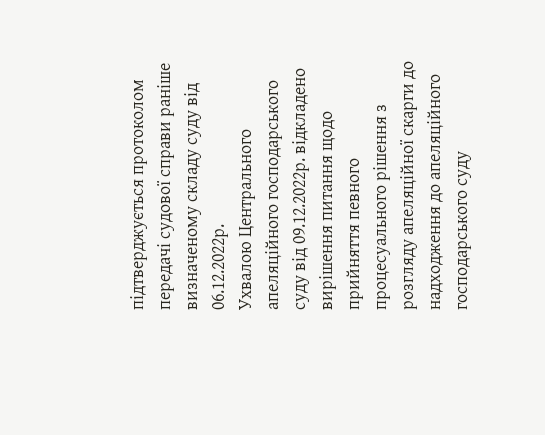підтверджується протоколом передачі судової справи раніше визначеному складу суду від 06.12.2022р.
Ухвалою Центрального апеляційного господарського суду від 09.12.2022р. відкладено вирішення питання щодо прийняття певного процесуального рішення з розгляду апеляційної скарги до надходження до апеляційного господарського суду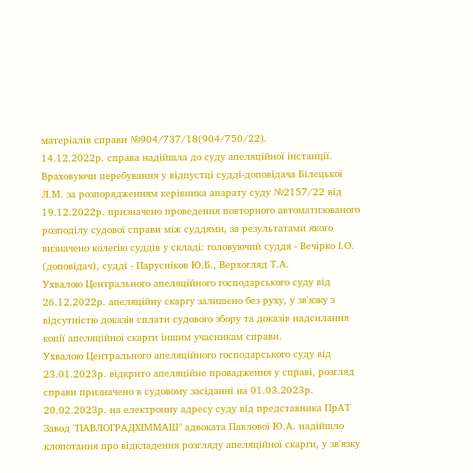матеріалів справи №904/737/18(904/750/22).
14.12.2022р. справа надійшла до суду апеляційної інстанції.
Враховуючи перебування у відпустці судді-доповідача Білецької Л.М. за розпорядженням керівника апарату суду №2157/22 від 19.12.2022р. призначено проведення повторного автоматизованого розподілу судової справи між суддями, за результатами якого визначено колегію суддів у складі: головуючий суддя - Вечірко І.О. (доповідач), судді - Парусніков Ю.Б., Верхогляд Т.А.
Ухвалою Центрального апеляційного господарського суду від 26.12.2022р. апеляційну скаргу залишено без руху, у зв'язку з відсутністю доказів сплати судового збору та доказів надсилання копії апеляційної скарги іншим учасникам справи.
Ухвалою Центрального апеляційного господарського суду від 23.01.2023р. відкрито апеляційне провадження у справі, розгляд справи призначено в судовому засіданні на 01.03.2023р.
20.02.2023р. на електронну адресу суду від представника ПрАТ Завод "ПАВЛОГРАДХІММАШ" адвоката Павлової Ю.А. надійшло клопотання про відкладення розгляду апеляційної скарги, у зв'язку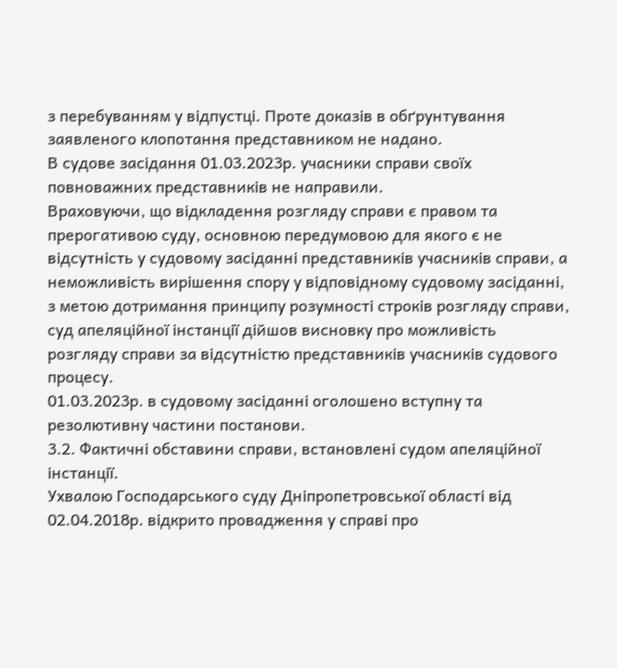з перебуванням у відпустці. Проте доказів в обґрунтування заявленого клопотання представником не надано.
В судове засідання 01.03.2023р. учасники справи своїх повноважних представників не направили.
Враховуючи, що відкладення розгляду справи є правом та прерогативою суду, основною передумовою для якого є не відсутність у судовому засіданні представників учасників справи, а неможливість вирішення спору у відповідному судовому засіданні, з метою дотримання принципу розумності строків розгляду справи, суд апеляційної інстанції дійшов висновку про можливість розгляду справи за відсутністю представників учасників судового процесу.
01.03.2023р. в судовому засіданні оголошено вступну та резолютивну частини постанови.
3.2. Фактичні обставини справи, встановлені судом апеляційної інстанції.
Ухвалою Господарського суду Дніпропетровської області від 02.04.2018р. відкрито провадження у справі про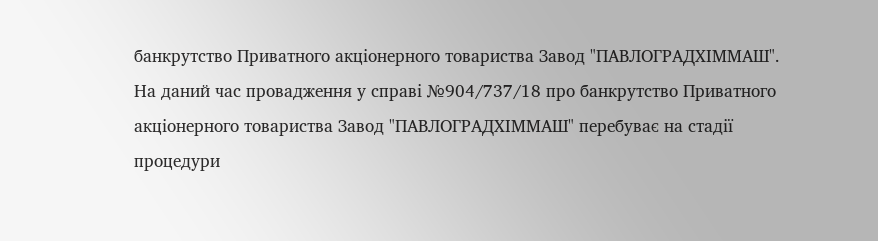банкрутство Приватного акціонерного товариства Завод "ПАВЛОГРАДХІММАШ".
На даний час провадження у справі №904/737/18 про банкрутство Приватного акціонерного товариства Завод "ПАВЛОГРАДХІММАШ" перебуває на стадії процедури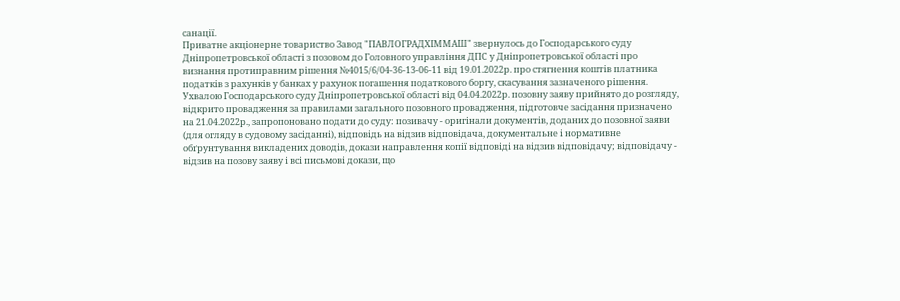санації.
Приватне акціонерне товариство Завод "ПАВЛОГРАДХІММАШ" звернулось до Господарського суду Дніпропетровської області з позовом до Головного управління ДПС у Дніпропетровської області про визнання протиправним рішення №4015/6/04-36-13-06-11 від 19.01.2022р. про стягнення коштів платника податків з рахунків у банках у рахунок погашення податкового боргу, скасування зазначеного рішення.
Ухвалою Господарського суду Дніпропетровської області від 04.04.2022р. позовну заяву прийнято до розгляду, відкрито провадження за правилами загального позовного провадження, підготовче засідання призначено на 21.04.2022р., запропоновано подати до суду: позивачу - оригінали документів, доданих до позовної заяви (для огляду в судовому засіданні), відповідь на відзив відповідача, документальне і нормативне обґрунтування викладених доводів, докази направлення копії відповіді на відзив відповідачу; відповідачу - відзив на позову заяву і всі письмові докази, що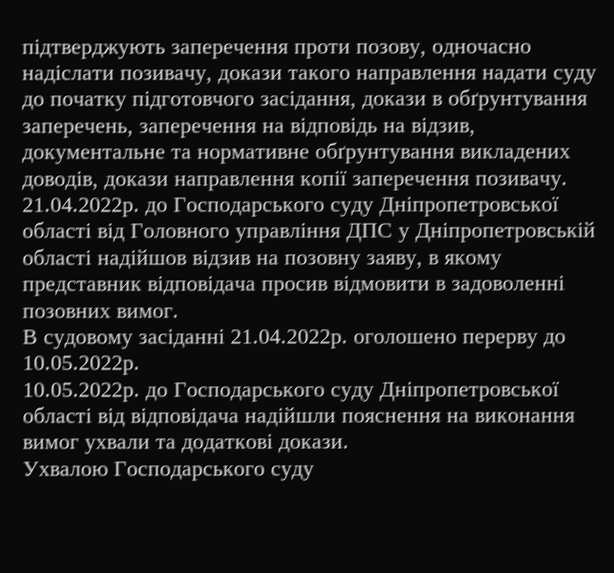підтверджують заперечення проти позову, одночасно надіслати позивачу, докази такого направлення надати суду до початку підготовчого засідання, докази в обґрунтування заперечень, заперечення на відповідь на відзив, документальне та нормативне обґрунтування викладених доводів, докази направлення копії заперечення позивачу.
21.04.2022р. до Господарського суду Дніпропетровської області від Головного управління ДПС у Дніпропетровській області надійшов відзив на позовну заяву, в якому представник відповідача просив відмовити в задоволенні позовних вимог.
В судовому засіданні 21.04.2022р. оголошено перерву до 10.05.2022р.
10.05.2022р. до Господарського суду Дніпропетровської області від відповідача надійшли пояснення на виконання вимог ухвали та додаткові докази.
Ухвалою Господарського суду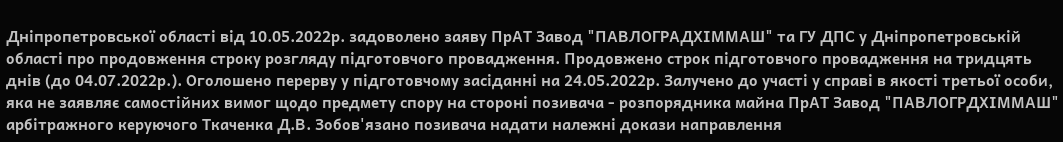Дніпропетровської області від 10.05.2022р. задоволено заяву ПрАТ Завод "ПАВЛОГРАДХІММАШ" та ГУ ДПС у Дніпропетровській області про продовження строку розгляду підготовчого провадження. Продовжено строк підготовчого провадження на тридцять днів (до 04.07.2022р.). Оголошено перерву у підготовчому засіданні на 24.05.2022р. Залучено до участі у справі в якості третьої особи, яка не заявляє самостійних вимог щодо предмету спору на стороні позивача - розпорядника майна ПрАТ Завод "ПАВЛОГРДХІММАШ" арбітражного керуючого Ткаченка Д.В. Зобов'язано позивача надати належні докази направлення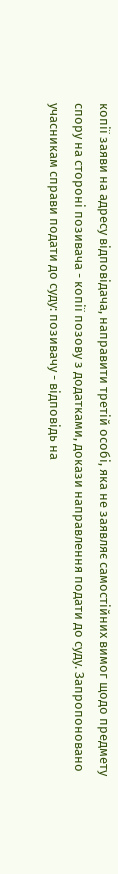копії заяви на адресу відповідача, направити третій особі, яка не заявляє самостійних вимог щодо предмету спору на стороні позивача - копії позову з додатками, докази направлення подати до суду. Запропоновано учасникам справи подати до суду: позивачу - відповідь на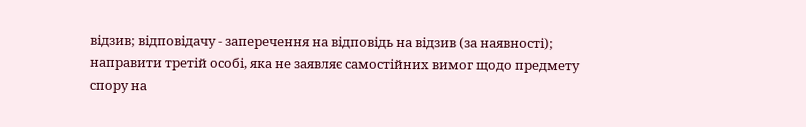відзив; відповідачу - заперечення на відповідь на відзив (за наявності); направити третій особі, яка не заявляє самостійних вимог щодо предмету спору на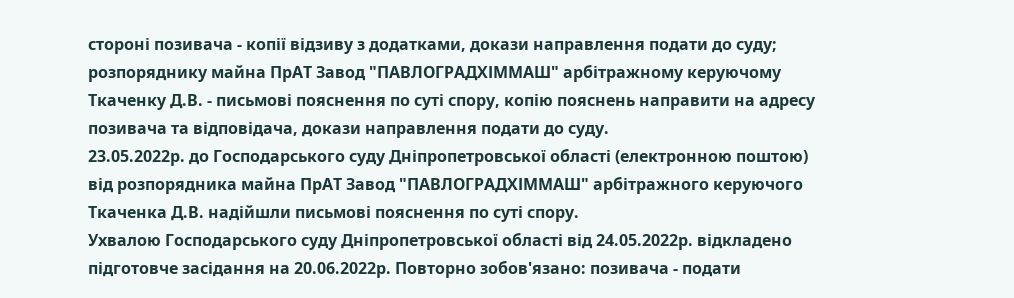стороні позивача - копії відзиву з додатками, докази направлення подати до суду; розпоряднику майна ПрАТ Завод "ПАВЛОГРАДХІММАШ" арбітражному керуючому Ткаченку Д.В. - письмові пояснення по суті спору, копію пояснень направити на адресу позивача та відповідача, докази направлення подати до суду.
23.05.2022р. до Господарського суду Дніпропетровської області (електронною поштою) від розпорядника майна ПрАТ Завод "ПАВЛОГРАДХІММАШ" арбітражного керуючого Ткаченка Д.В. надійшли письмові пояснення по суті спору.
Ухвалою Господарського суду Дніпропетровської області від 24.05.2022р. відкладено підготовче засідання на 20.06.2022р. Повторно зобов'язано: позивача - подати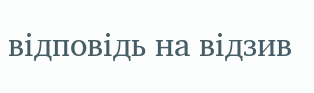відповідь на відзив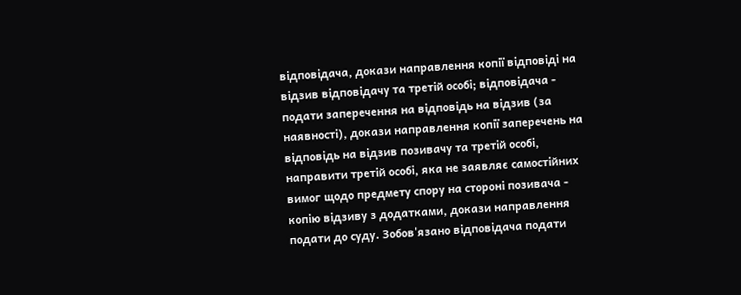відповідача, докази направлення копії відповіді на відзив відповідачу та третій особі; відповідача - подати заперечення на відповідь на відзив (за наявності), докази направлення копії заперечень на відповідь на відзив позивачу та третій особі, направити третій особі, яка не заявляє самостійних вимог щодо предмету спору на стороні позивача - копію відзиву з додатками, докази направлення подати до суду. Зобов'язано відповідача подати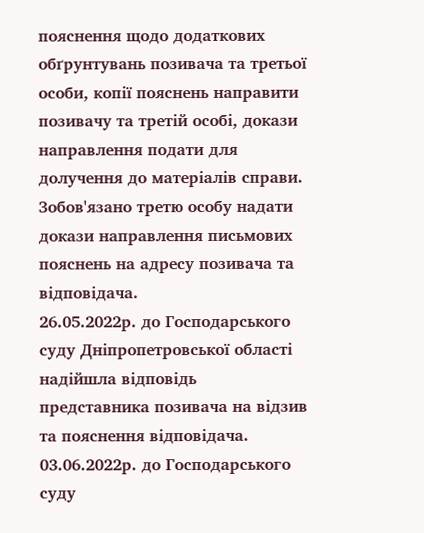пояснення щодо додаткових обґрунтувань позивача та третьої особи, копії пояснень направити позивачу та третій особі, докази направлення подати для долучення до матеріалів справи. Зобов'язано третю особу надати докази направлення письмових пояснень на адресу позивача та відповідача.
26.05.2022р. до Господарського суду Дніпропетровської області надійшла відповідь представника позивача на відзив та пояснення відповідача.
03.06.2022р. до Господарського суду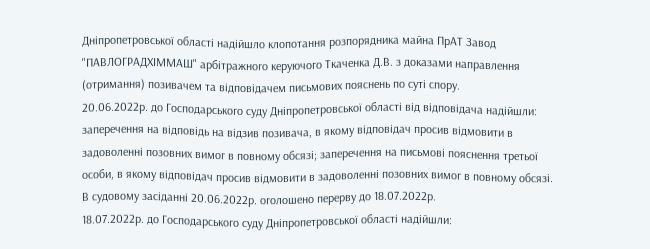Дніпропетровської області надійшло клопотання розпорядника майна ПрАТ Завод "ПАВЛОГРАДХІММАШ" арбітражного керуючого Ткаченка Д.В. з доказами направлення (отримання) позивачем та відповідачем письмових пояснень по суті спору.
20.06.2022р. до Господарського суду Дніпропетровської області від відповідача надійшли: заперечення на відповідь на відзив позивача, в якому відповідач просив відмовити в задоволенні позовних вимог в повному обсязі; заперечення на письмові пояснення третьої особи, в якому відповідач просив відмовити в задоволенні позовних вимог в повному обсязі.
В судовому засіданні 20.06.2022р. оголошено перерву до 18.07.2022р.
18.07.2022р. до Господарського суду Дніпропетровської області надійшли: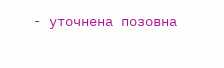- уточнена позовна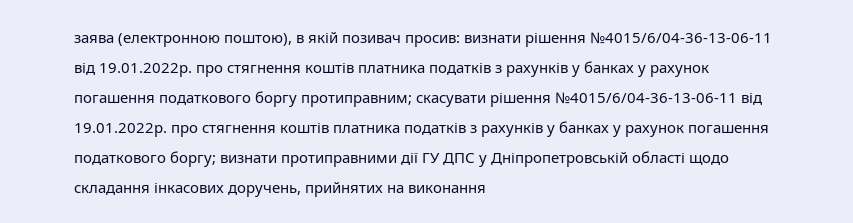заява (електронною поштою), в якій позивач просив: визнати рішення №4015/6/04-36-13-06-11 від 19.01.2022р. про стягнення коштів платника податків з рахунків у банках у рахунок погашення податкового боргу протиправним; скасувати рішення №4015/6/04-36-13-06-11 від 19.01.2022р. про стягнення коштів платника податків з рахунків у банках у рахунок погашення податкового боргу; визнати протиправними дії ГУ ДПС у Дніпропетровській області щодо складання інкасових доручень, прийнятих на виконання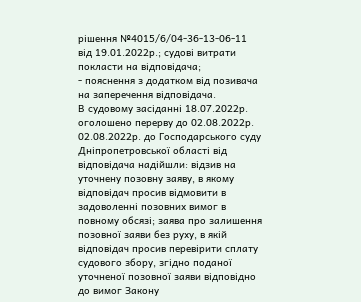рішення №4015/6/04-36-13-06-11 від 19.01.2022р.; судові витрати покласти на відповідача;
- пояснення з додатком від позивача на заперечення відповідача.
В судовому засіданні 18.07.2022р. оголошено перерву до 02.08.2022р.
02.08.2022р. до Господарського суду Дніпропетровської області від відповідача надійшли: відзив на уточнену позовну заяву, в якому відповідач просив відмовити в задоволенні позовних вимог в повному обсязі; заява про залишення позовної заяви без руху, в якій відповідач просив перевірити сплату судового збору, згідно поданої уточненої позовної заяви відповідно до вимог Закону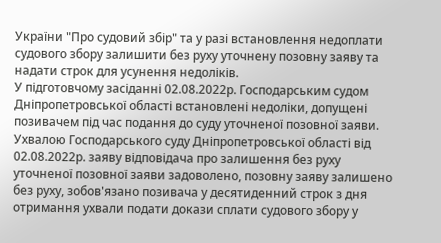України "Про судовий збір" та у разі встановлення недоплати судового збору залишити без руху уточнену позовну заяву та надати строк для усунення недоліків.
У підготовчому засіданні 02.08.2022р. Господарським судом Дніпропетровської області встановлені недоліки, допущені позивачем під час подання до суду уточненої позовної заяви.
Ухвалою Господарського суду Дніпропетровської області від 02.08.2022р. заяву відповідача про залишення без руху уточненої позовної заяви задоволено, позовну заяву залишено без руху, зобов'язано позивача у десятиденний строк з дня отримання ухвали подати докази сплати судового збору у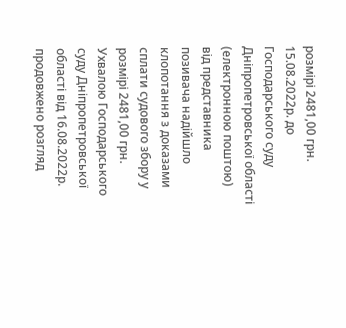розмірі 2481,00 грн.
15.08.2022р. до Господарського суду Дніпропетровської області (електронною поштою) від представника позивача надійшло клопотання з доказами сплати судового збору у розмірі 2481,00 грн.
Ухвалою Господарського суду Дніпропетровської області від 16.08.2022р. продовжено розгляд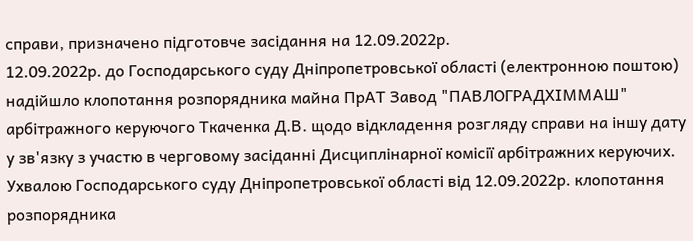справи, призначено підготовче засідання на 12.09.2022р.
12.09.2022р. до Господарського суду Дніпропетровської області (електронною поштою) надійшло клопотання розпорядника майна ПрАТ Завод "ПАВЛОГРАДХІММАШ" арбітражного керуючого Ткаченка Д.В. щодо відкладення розгляду справи на іншу дату у зв'язку з участю в черговому засіданні Дисциплінарної комісії арбітражних керуючих.
Ухвалою Господарського суду Дніпропетровської області від 12.09.2022р. клопотання розпорядника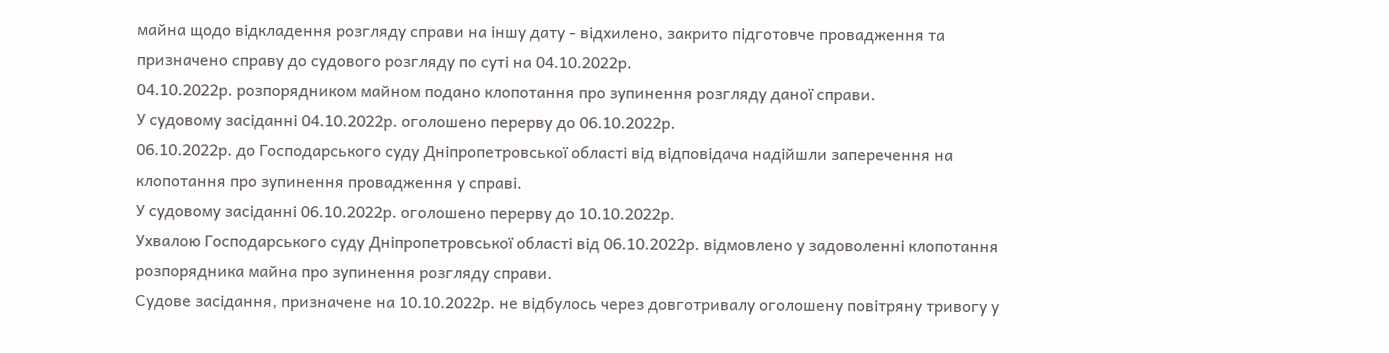майна щодо відкладення розгляду справи на іншу дату - відхилено, закрито підготовче провадження та призначено справу до судового розгляду по суті на 04.10.2022р.
04.10.2022р. розпорядником майном подано клопотання про зупинення розгляду даної справи.
У судовому засіданні 04.10.2022р. оголошено перерву до 06.10.2022р.
06.10.2022р. до Господарського суду Дніпропетровської області від відповідача надійшли заперечення на клопотання про зупинення провадження у справі.
У судовому засіданні 06.10.2022р. оголошено перерву до 10.10.2022р.
Ухвалою Господарського суду Дніпропетровської області від 06.10.2022р. відмовлено у задоволенні клопотання розпорядника майна про зупинення розгляду справи.
Судове засідання, призначене на 10.10.2022р. не відбулось через довготривалу оголошену повітряну тривогу у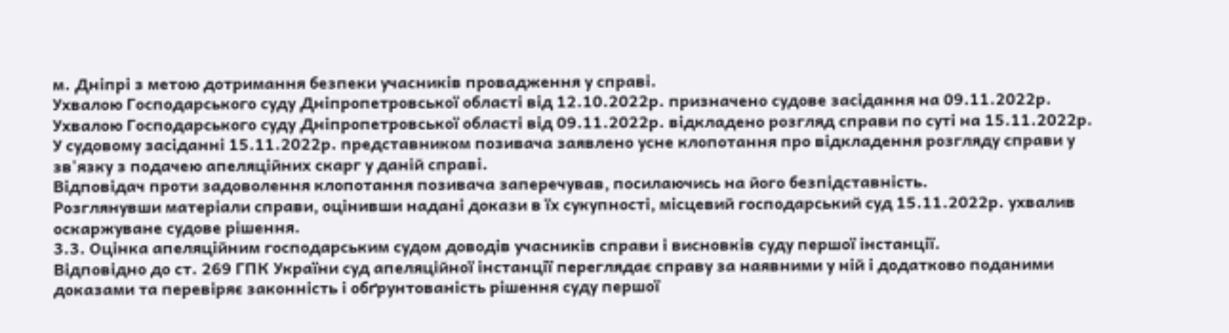м. Дніпрі з метою дотримання безпеки учасників провадження у справі.
Ухвалою Господарського суду Дніпропетровської області від 12.10.2022р. призначено судове засідання на 09.11.2022р.
Ухвалою Господарського суду Дніпропетровської області від 09.11.2022р. відкладено розгляд справи по суті на 15.11.2022р.
У судовому засіданні 15.11.2022р. представником позивача заявлено усне клопотання про відкладення розгляду справи у зв'язку з подачею апеляційних скарг у даній справі.
Відповідач проти задоволення клопотання позивача заперечував, посилаючись на його безпідставність.
Розглянувши матеріали справи, оцінивши надані докази в їх сукупності, місцевий господарський суд 15.11.2022р. ухвалив оскаржуване судове рішення.
3.3. Оцінка апеляційним господарським судом доводів учасників справи і висновків суду першої інстанції.
Відповідно до ст. 269 ГПК України суд апеляційної інстанції переглядає справу за наявними у ній і додатково поданими доказами та перевіряє законність і обґрунтованість рішення суду першої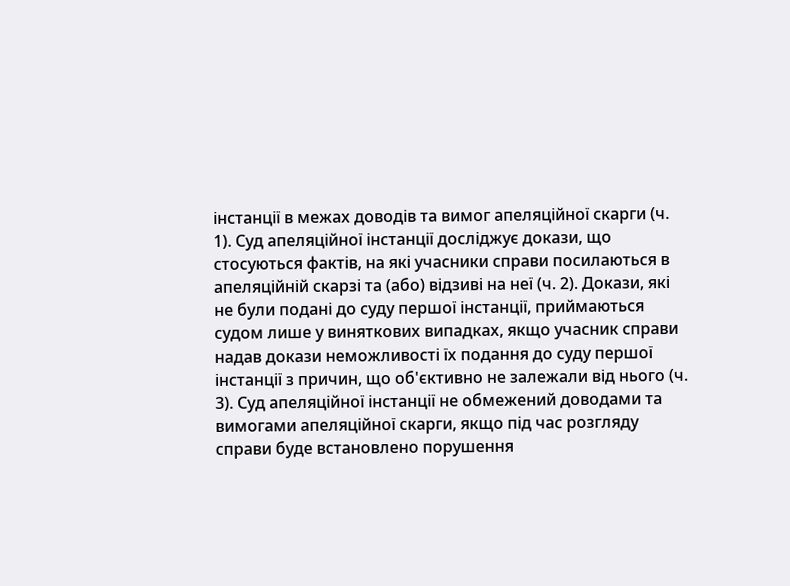інстанції в межах доводів та вимог апеляційної скарги (ч. 1). Суд апеляційної інстанції досліджує докази, що стосуються фактів, на які учасники справи посилаються в апеляційній скарзі та (або) відзиві на неї (ч. 2). Докази, які не були подані до суду першої інстанції, приймаються судом лише у виняткових випадках, якщо учасник справи надав докази неможливості їх подання до суду першої інстанції з причин, що об'єктивно не залежали від нього (ч. 3). Суд апеляційної інстанції не обмежений доводами та вимогами апеляційної скарги, якщо під час розгляду справи буде встановлено порушення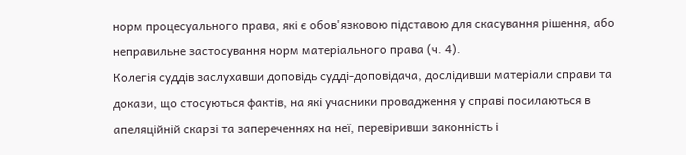норм процесуального права, які є обов'язковою підставою для скасування рішення, або неправильне застосування норм матеріального права (ч. 4).
Колегія суддів заслухавши доповідь судді-доповідача, дослідивши матеріали справи та докази, що стосуються фактів, на які учасники провадження у справі посилаються в апеляційній скарзі та запереченнях на неї, перевіривши законність і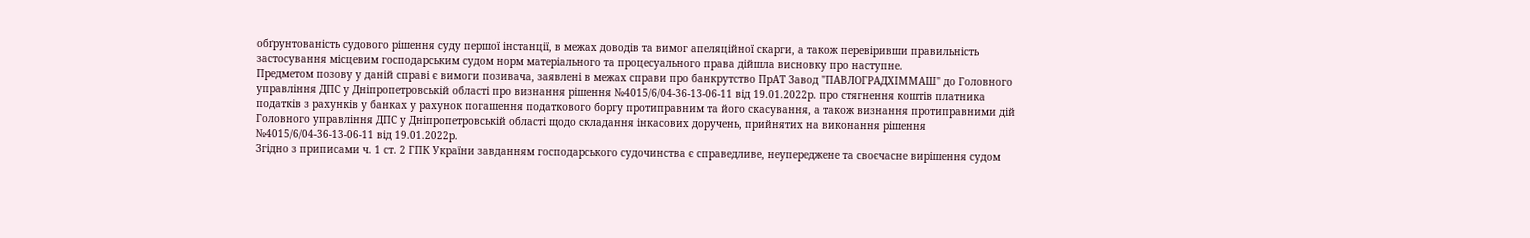обґрунтованість судового рішення суду першої інстанції, в межах доводів та вимог апеляційної скарги, а також перевіривши правильність застосування місцевим господарським судом норм матеріального та процесуального права дійшла висновку про наступне.
Предметом позову у даній справі є вимоги позивача, заявлені в межах справи про банкрутство ПрАТ Завод "ПАВЛОГРАДХІММАШ" до Головного управління ДПС у Дніпропетровській області про визнання рішення №4015/6/04-36-13-06-11 від 19.01.2022р. про стягнення коштів платника податків з рахунків у банках у рахунок погашення податкового боргу протиправним та його скасування, а також визнання протиправними дій Головного управління ДПС у Дніпропетровській області щодо складання інкасових доручень, прийнятих на виконання рішення №4015/6/04-36-13-06-11 від 19.01.2022р.
Згідно з приписами ч. 1 ст. 2 ГПК України завданням господарського судочинства є справедливе, неупереджене та своєчасне вирішення судом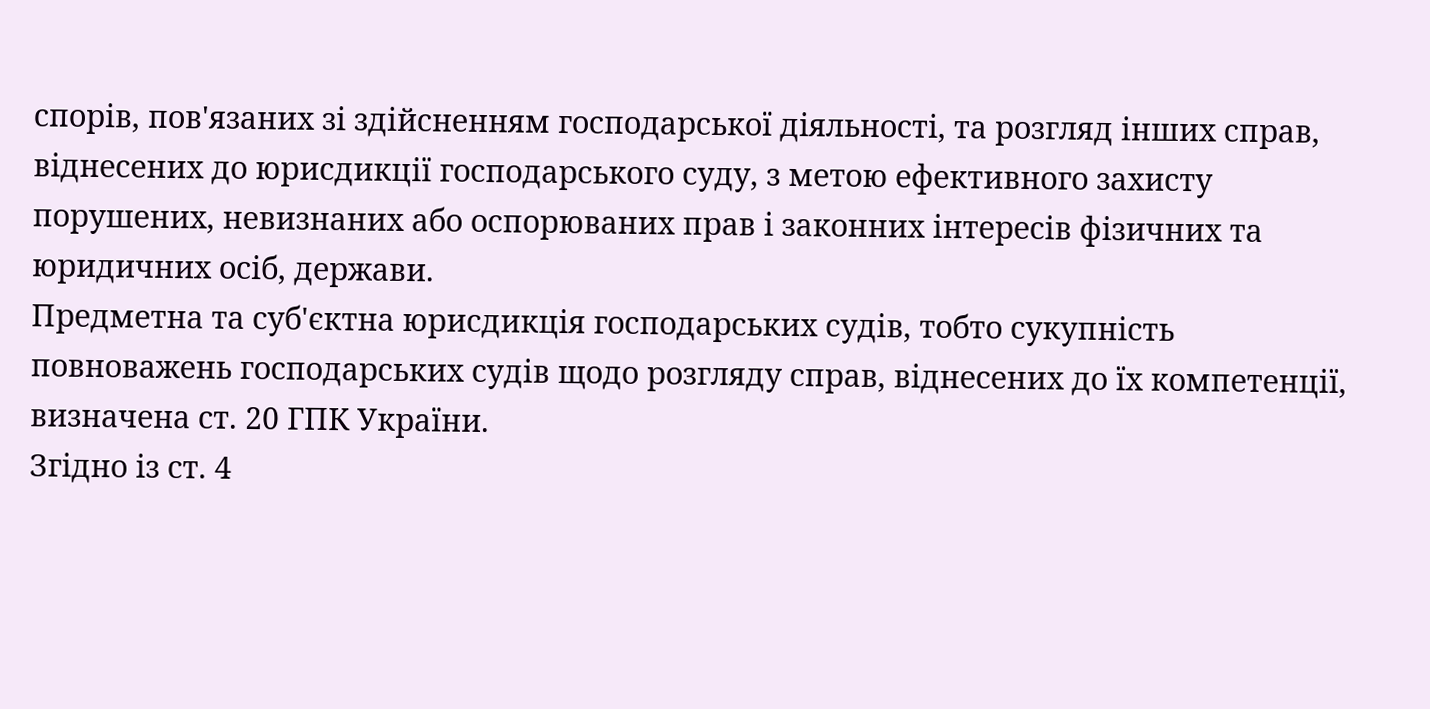спорів, пов'язаних зі здійсненням господарської діяльності, та розгляд інших справ, віднесених до юрисдикції господарського суду, з метою ефективного захисту порушених, невизнаних або оспорюваних прав і законних інтересів фізичних та юридичних осіб, держави.
Предметна та суб'єктна юрисдикція господарських судів, тобто сукупність повноважень господарських судів щодо розгляду справ, віднесених до їх компетенції, визначена ст. 20 ГПК України.
Згідно із ст. 4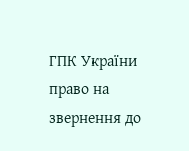ГПК України право на звернення до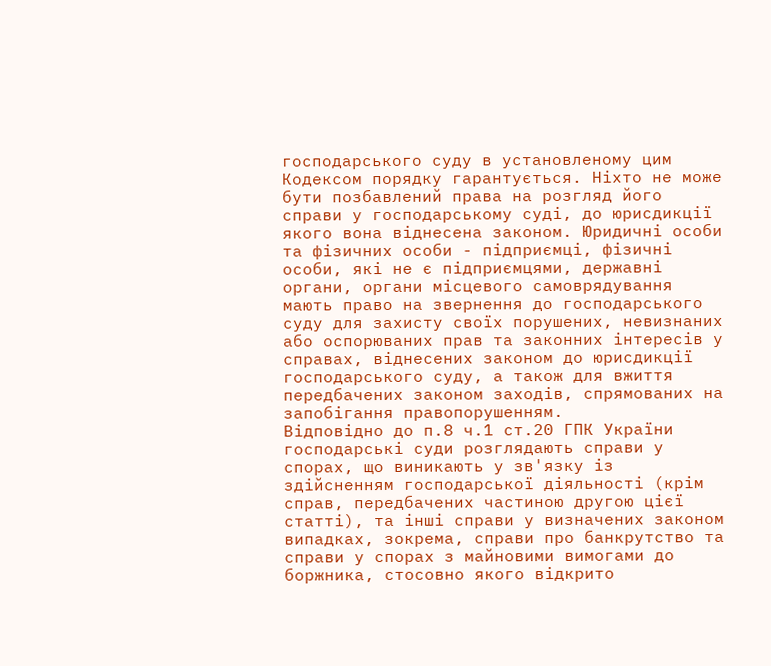господарського суду в установленому цим Кодексом порядку гарантується. Ніхто не може бути позбавлений права на розгляд його справи у господарському суді, до юрисдикції якого вона віднесена законом. Юридичні особи та фізичних особи - підприємці, фізичні особи, які не є підприємцями, державні органи, органи місцевого самоврядування мають право на звернення до господарського суду для захисту своїх порушених, невизнаних або оспорюваних прав та законних інтересів у справах, віднесених законом до юрисдикції господарського суду, а також для вжиття передбачених законом заходів, спрямованих на запобігання правопорушенням.
Відповідно до п.8 ч.1 ст.20 ГПК України господарські суди розглядають справи у спорах, що виникають у зв'язку із здійсненням господарської діяльності (крім справ, передбачених частиною другою цієї статті), та інші справи у визначених законом випадках, зокрема, справи про банкрутство та справи у спорах з майновими вимогами до боржника, стосовно якого відкрито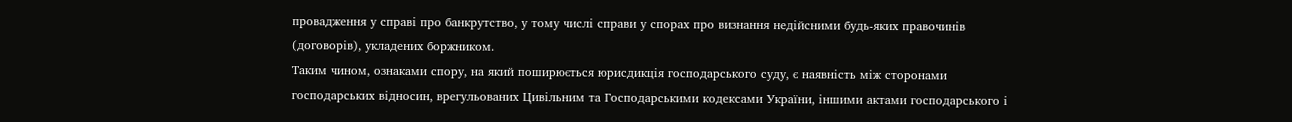провадження у справі про банкрутство, у тому числі справи у спорах про визнання недійсними будь-яких правочинів (договорів), укладених боржником.
Таким чином, ознаками спору, на який поширюється юрисдикція господарського суду, є наявність між сторонами господарських відносин, врегульованих Цивільним та Господарськими кодексами України, іншими актами господарського і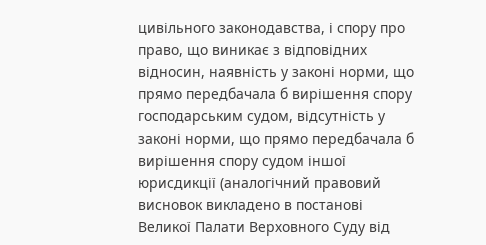цивільного законодавства, і спору про право, що виникає з відповідних відносин, наявність у законі норми, що прямо передбачала б вирішення спору господарським судом, відсутність у законі норми, що прямо передбачала б вирішення спору судом іншої юрисдикції (аналогічний правовий висновок викладено в постанові Великої Палати Верховного Суду від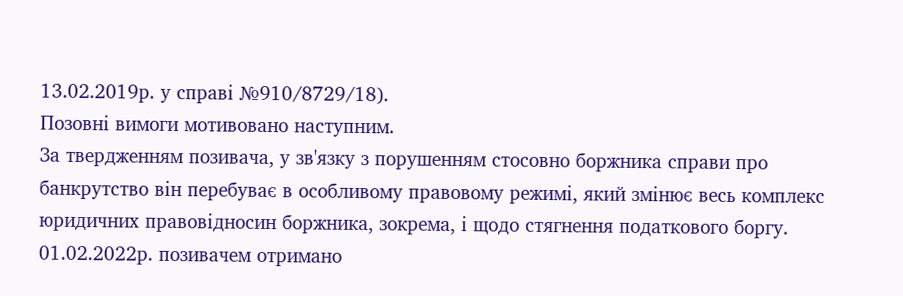13.02.2019р. у справі №910/8729/18).
Позовні вимоги мотивовано наступним.
За твердженням позивача, у зв'язку з порушенням стосовно боржника справи про банкрутство він перебуває в особливому правовому режимі, який змінює весь комплекс юридичних правовідносин боржника, зокрема, і щодо стягнення податкового боргу.
01.02.2022р. позивачем отримано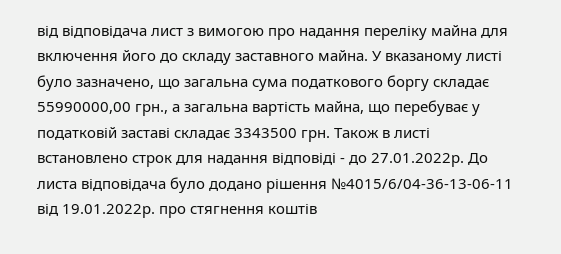від відповідача лист з вимогою про надання переліку майна для включення його до складу заставного майна. У вказаному листі було зазначено, що загальна сума податкового боргу складає 55990000,00 грн., а загальна вартість майна, що перебуває у податковій заставі складає 3343500 грн. Також в листі встановлено строк для надання відповіді - до 27.01.2022р. До листа відповідача було додано рішення №4015/6/04-36-13-06-11 від 19.01.2022р. про стягнення коштів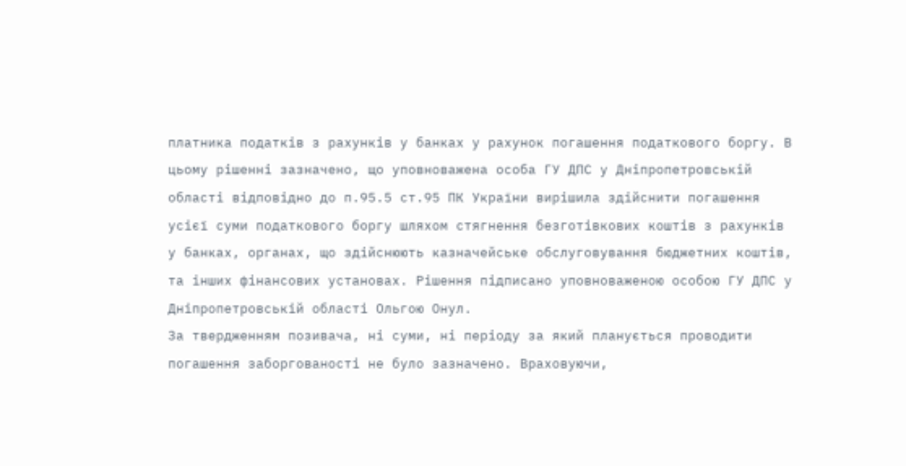платника податків з рахунків у банках у рахунок погашення податкового боргу. В цьому рішенні зазначено, що уповноважена особа ГУ ДПС у Дніпропетровській області відповідно до п.95.5 ст.95 ПК України вирішила здійснити погашення усієї суми податкового боргу шляхом стягнення безготівкових коштів з рахунків у банках, органах, що здійснюють казначейське обслуговування бюджетних коштів, та інших фінансових установах. Рішення підписано уповноваженою особою ГУ ДПС у Дніпропетровській області Ольгою Онул.
За твердженням позивача, ні суми, ні періоду за який планується проводити погашення заборгованості не було зазначено. Враховуючи,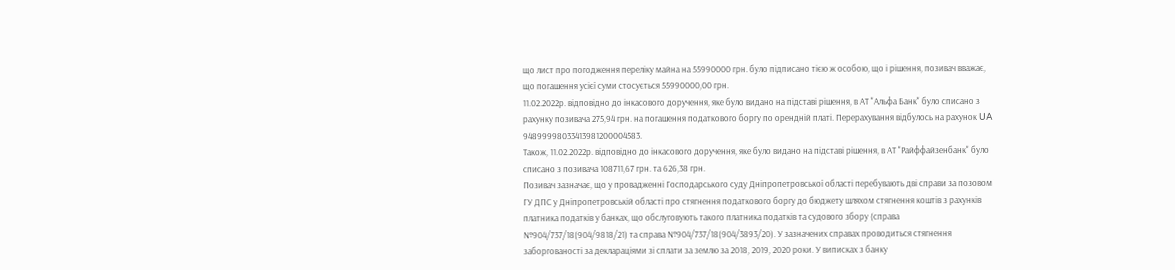що лист про погодження переліку майна на 55990000 грн. було підписано тією ж особою, що і рішення, позивач вважає, що погашення усієї суми стосується 55990000,00 грн.
11.02.2022р. відповідно до інкасового доручення, яке було видано на підставі рішення, в АТ "Альфа Банк" було списано з рахунку позивача 275,94 грн. на погашення податкового боргу по орендній платі. Перерахування відбулось на рахунок UA 94899998033413981200004583.
Також, 11.02.2022р. відповідно до інкасового доручення, яке було видано на підставі рішення, в АТ "Райффайзенбанк" було списано з позивача 108711,67 грн. та 626,38 грн.
Позивач зазначає, що у провадженні Господарського суду Дніпропетровської області перебувають дві справи за позовом ГУ ДПС у Дніпропетровській області про стягнення податкового боргу до бюджету шляхом стягнення коштів з рахунків платника податків у банках, що обслуговують такого платника податків та судового збору (справа №904/737/18(904/9818/21) та справа №904/737/18(904/3893/20). У зазначених справах проводиться стягнення заборгованості за деклараціями зі сплати за землю за 2018, 2019, 2020 роки. У виписках з банку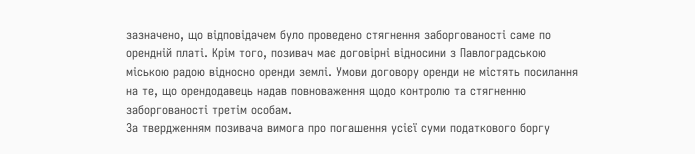зазначено, що відповідачем було проведено стягнення заборгованості саме по орендній платі. Крім того, позивач має договірні відносини з Павлоградською міською радою відносно оренди землі. Умови договору оренди не містять посилання на те, що орендодавець надав повноваження щодо контролю та стягненню заборгованості третім особам.
За твердженням позивача вимога про погашення усієї суми податкового боргу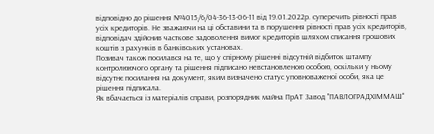відповідно до рішення №4015/6/04-36-13-06-11 від 19.01.2022р. суперечить рівності прав усіх кредиторів. Не зважаючи на ці обставини та в порушення рівності прав усіх кредиторів, відповідач здійснив часткове задоволення вимог кредиторів шляхом списання грошових коштів з рахунків в банківських установах.
Позивач також посилався на те, що у спірному рішенні відсутній відбиток штампу контролюючого органу та рішення підписано невстановленою особою, оскільки у ньому відсутнє посилання на документ, яким визначено статус уповноваженої особи, яка це рішення підписала.
Як вбачається із матеріалів справи, розпорядник майна ПрАТ Завод "ПАВЛОГРАДХІММАШ"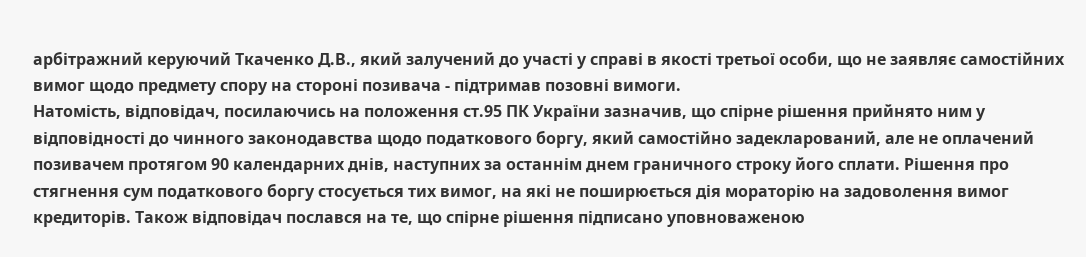арбітражний керуючий Ткаченко Д.В., який залучений до участі у справі в якості третьої особи, що не заявляє самостійних вимог щодо предмету спору на стороні позивача - підтримав позовні вимоги.
Натомість, відповідач, посилаючись на положення ст.95 ПК України зазначив, що спірне рішення прийнято ним у відповідності до чинного законодавства щодо податкового боргу, який самостійно задекларований, але не оплачений позивачем протягом 90 календарних днів, наступних за останнім днем граничного строку його сплати. Рішення про стягнення сум податкового боргу стосується тих вимог, на які не поширюється дія мораторію на задоволення вимог кредиторів. Також відповідач послався на те, що спірне рішення підписано уповноваженою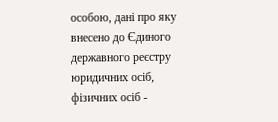особою, дані про яку внесено до Єдиного державного реєстру юридичних осіб, фізичних осіб -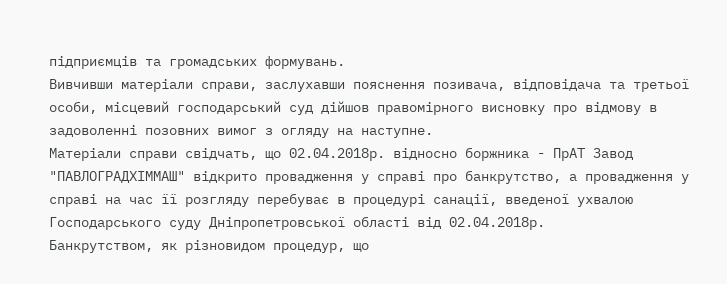підприємців та громадських формувань.
Вивчивши матеріали справи, заслухавши пояснення позивача, відповідача та третьої особи, місцевий господарський суд дійшов правомірного висновку про відмову в задоволенні позовних вимог з огляду на наступне.
Матеріали справи свідчать, що 02.04.2018р. відносно боржника - ПрАТ Завод "ПАВЛОГРАДХІММАШ" відкрито провадження у справі про банкрутство, а провадження у справі на час її розгляду перебуває в процедурі санації, введеної ухвалою Господарського суду Дніпропетровської області від 02.04.2018р.
Банкрутством, як різновидом процедур, що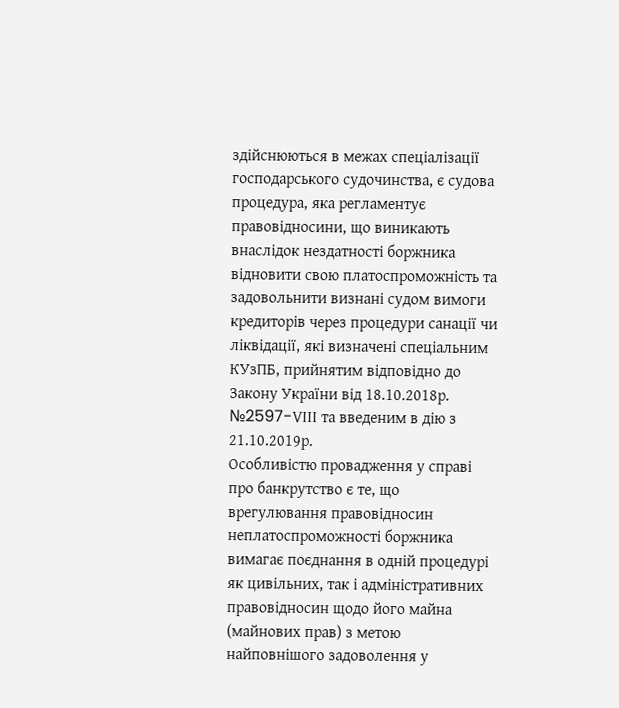здійснюються в межах спеціалізації господарського судочинства, є судова процедура, яка регламентує правовідносини, що виникають внаслідок нездатності боржника відновити свою платоспроможність та задовольнити визнані судом вимоги кредиторів через процедури санації чи ліквідації, які визначені спеціальним КУзПБ, прийнятим відповідно до Закону України від 18.10.2018р. №2597-VІІІ та введеним в дію з 21.10.2019р.
Особливістю провадження у справі про банкрутство є те, що врегулювання правовідносин неплатоспроможності боржника вимагає поєднання в одній процедурі як цивільних, так і адміністративних правовідносин щодо його майна (майнових прав) з метою найповнішого задоволення у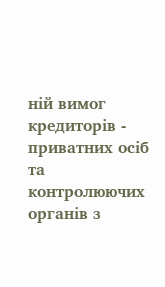ній вимог кредиторів - приватних осіб та контролюючих органів з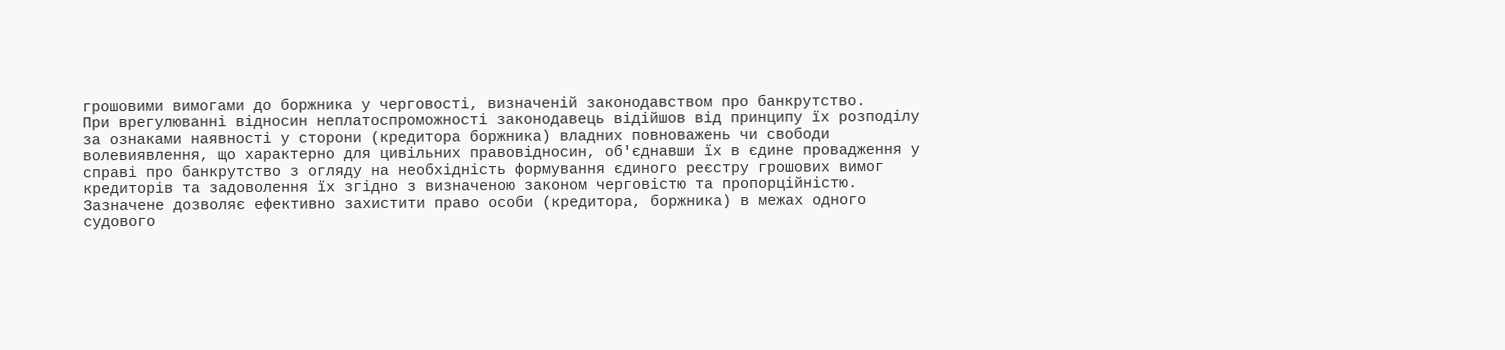грошовими вимогами до боржника у черговості, визначеній законодавством про банкрутство.
При врегулюванні відносин неплатоспроможності законодавець відійшов від принципу їх розподілу за ознаками наявності у сторони (кредитора боржника) владних повноважень чи свободи волевиявлення, що характерно для цивільних правовідносин, об'єднавши їх в єдине провадження у справі про банкрутство з огляду на необхідність формування єдиного реєстру грошових вимог кредиторів та задоволення їх згідно з визначеною законом черговістю та пропорційністю. Зазначене дозволяє ефективно захистити право особи (кредитора, боржника) в межах одного судового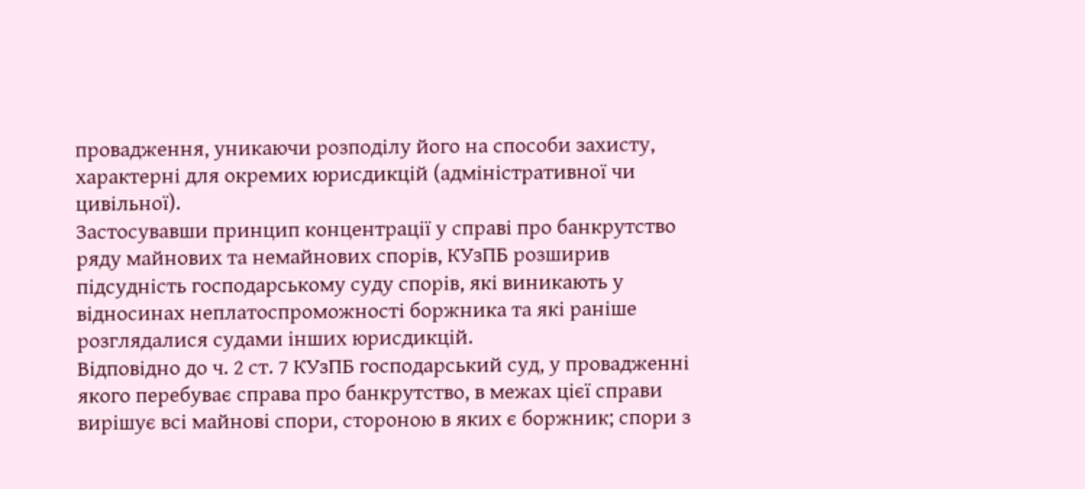провадження, уникаючи розподілу його на способи захисту, характерні для окремих юрисдикцій (адміністративної чи цивільної).
Застосувавши принцип концентрації у справі про банкрутство ряду майнових та немайнових спорів, КУзПБ розширив підсудність господарському суду спорів, які виникають у відносинах неплатоспроможності боржника та які раніше розглядалися судами інших юрисдикцій.
Відповідно до ч. 2 ст. 7 КУзПБ господарський суд, у провадженні якого перебуває справа про банкрутство, в межах цієї справи вирішує всі майнові спори, стороною в яких є боржник; спори з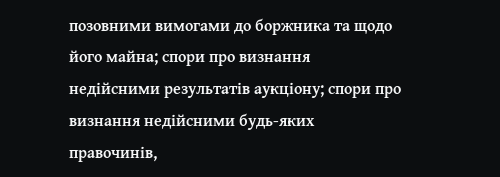позовними вимогами до боржника та щодо його майна; спори про визнання недійсними результатів аукціону; спори про визнання недійсними будь-яких правочинів,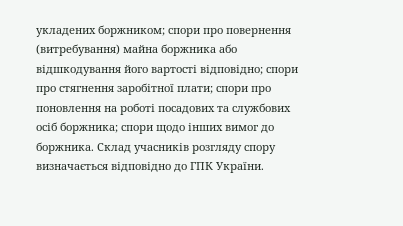укладених боржником; спори про повернення (витребування) майна боржника або відшкодування його вартості відповідно; спори про стягнення заробітної плати; спори про поновлення на роботі посадових та службових осіб боржника; спори щодо інших вимог до боржника. Склад учасників розгляду спору визначається відповідно до ГПК України.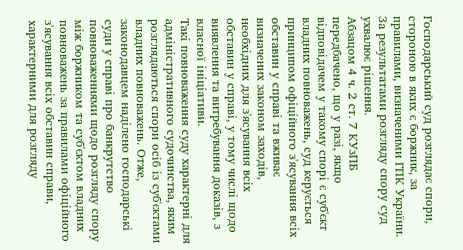Господарський суд розглядає спори, стороною в яких є боржник, за правилами, визначеними ГПК України. За результатами розгляду спору суд ухвалює рішення.
Абзацом 4 ч. 2 ст. 7 КУзПБ передбачено, що у разі, якщо відповідачем у такому спорі є суб'єкт владних повноважень, суд керується принципом офіційного з'ясування всіх обставин у справі та вживає визначених законом заходів, необхідних для з'ясування всіх обставин у справі, у тому числі щодо виявлення та витребування доказів, з власної ініціативи.
Такі повноваження суду характерні для адміністративного судочинства, яким розглядаються спори осіб із суб'єктами владних повноважень. Отже, законодавцем наділено господарські суди у справі про банкрутство повноваженнями щодо розгляду спору між боржником та суб'єктом владних повноважень за правилами офіційного з'ясування всіх обставин справи, характерними для розгляду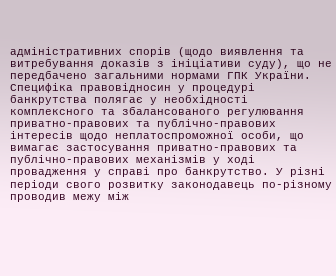адміністративних спорів (щодо виявлення та витребування доказів з ініціативи суду), що не передбачено загальними нормами ГПК України.
Специфіка правовідносин у процедурі банкрутства полягає у необхідності комплексного та збалансованого регулювання приватно-правових та публічно-правових інтересів щодо неплатоспроможної особи, що вимагає застосування приватно-правових та публічно-правових механізмів у ході провадження у справі про банкрутство. У різні періоди свого розвитку законодавець по-різному проводив межу між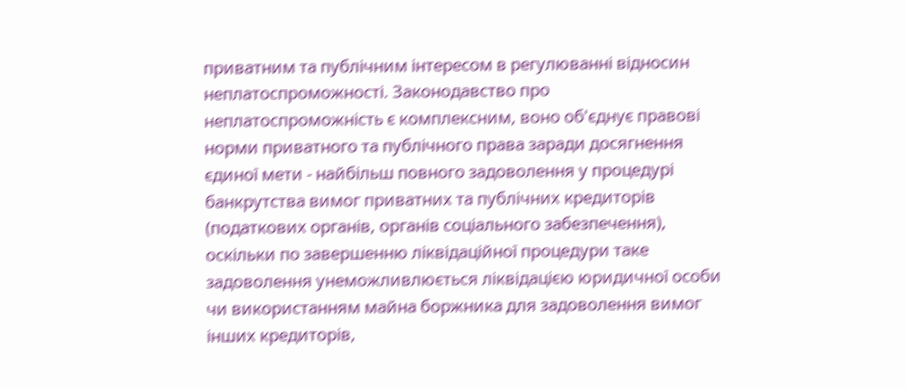приватним та публічним інтересом в регулюванні відносин неплатоспроможності. Законодавство про неплатоспроможність є комплексним, воно об'єднує правові норми приватного та публічного права заради досягнення єдиної мети - найбільш повного задоволення у процедурі банкрутства вимог приватних та публічних кредиторів (податкових органів, органів соціального забезпечення), оскільки по завершенню ліквідаційної процедури таке задоволення унеможливлюється ліквідацією юридичної особи чи використанням майна боржника для задоволення вимог інших кредиторів,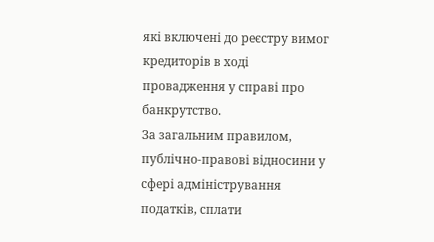які включені до реєстру вимог кредиторів в ході провадження у справі про банкрутство.
За загальним правилом, публічно-правові відносини у сфері адміністрування податків, сплати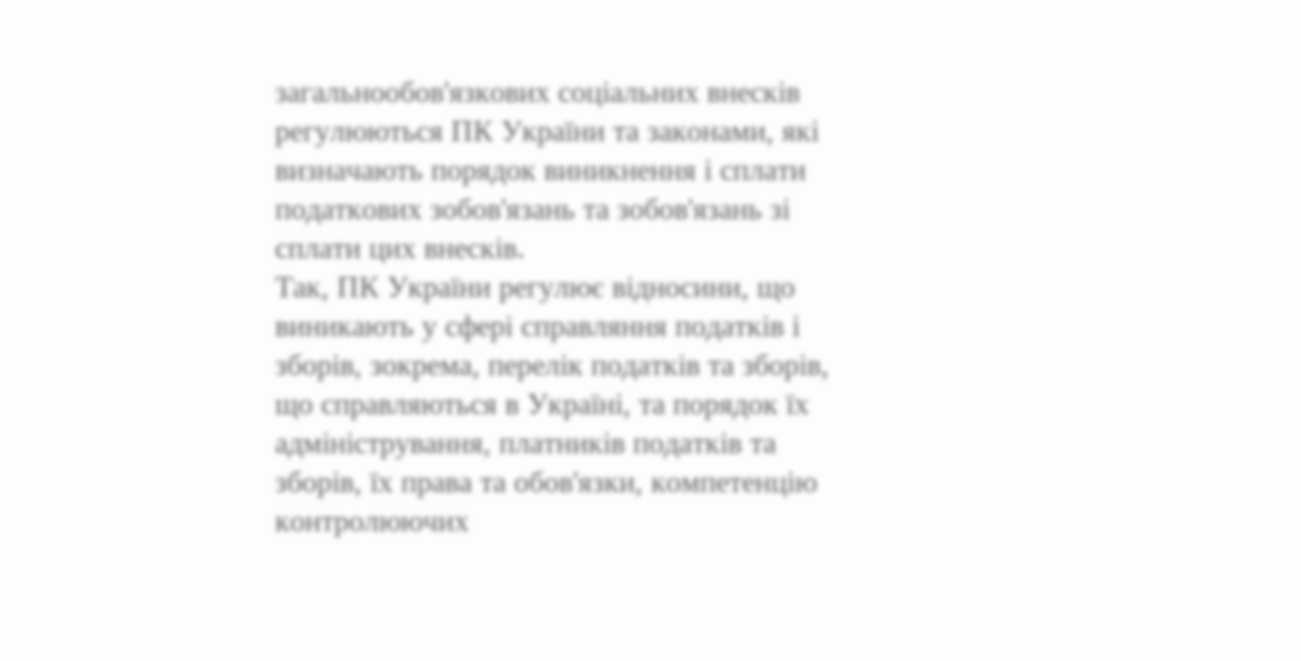загальнообов'язкових соціальних внесків регулюються ПК України та законами, які визначають порядок виникнення і сплати податкових зобов'язань та зобов'язань зі сплати цих внесків.
Так, ПК України регулює відносини, що виникають у сфері справляння податків і зборів, зокрема, перелік податків та зборів, що справляються в Україні, та порядок їх адміністрування, платників податків та зборів, їх права та обов'язки, компетенцію контролюючих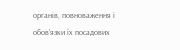органів, повноваження і обов'язки їх посадових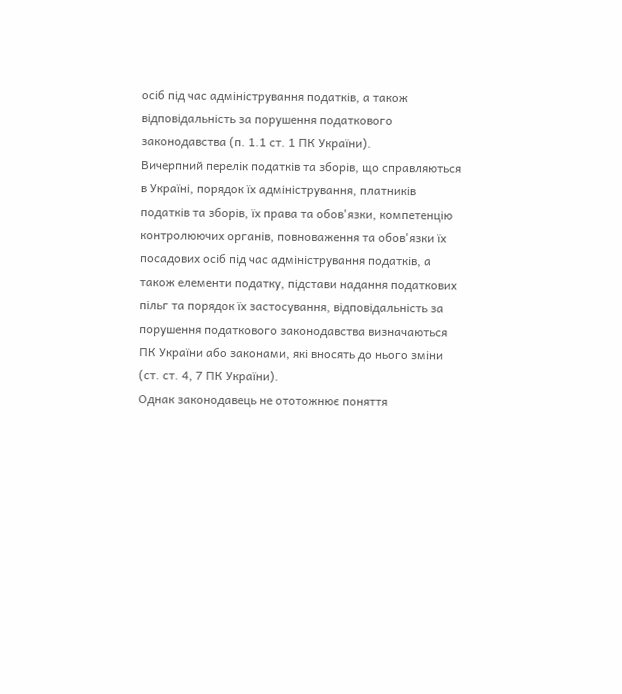осіб під час адміністрування податків, а також відповідальність за порушення податкового законодавства (п. 1.1 ст. 1 ПК України).
Вичерпний перелік податків та зборів, що справляються в Україні, порядок їх адміністрування, платників податків та зборів, їх права та обов'язки, компетенцію контролюючих органів, повноваження та обов'язки їх посадових осіб під час адміністрування податків, а також елементи податку, підстави надання податкових пільг та порядок їх застосування, відповідальність за порушення податкового законодавства визначаються ПК України або законами, які вносять до нього зміни (ст. ст. 4, 7 ПК України).
Однак законодавець не ототожнює поняття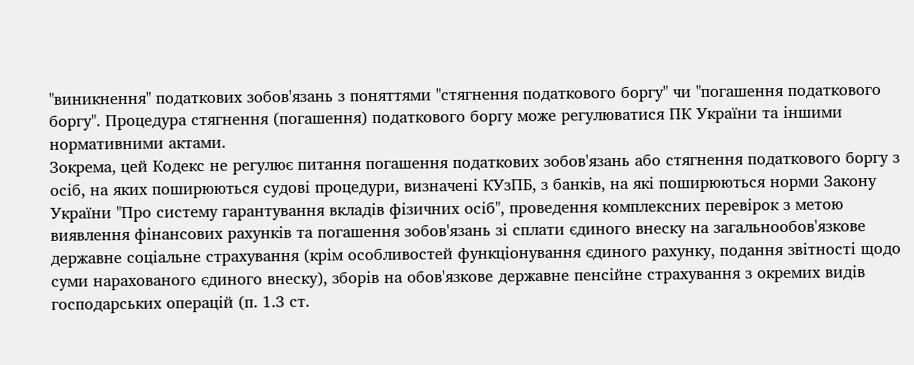"виникнення" податкових зобов'язань з поняттями "стягнення податкового боргу" чи "погашення податкового боргу". Процедура стягнення (погашення) податкового боргу може регулюватися ПК України та іншими нормативними актами.
Зокрема, цей Кодекс не регулює питання погашення податкових зобов'язань або стягнення податкового боргу з осіб, на яких поширюються судові процедури, визначені КУзПБ, з банків, на які поширюються норми Закону України "Про систему гарантування вкладів фізичних осіб", проведення комплексних перевірок з метою виявлення фінансових рахунків та погашення зобов'язань зі сплати єдиного внеску на загальнообов'язкове державне соціальне страхування (крім особливостей функціонування єдиного рахунку, подання звітності щодо суми нарахованого єдиного внеску), зборів на обов'язкове державне пенсійне страхування з окремих видів господарських операцій (п. 1.3 ст.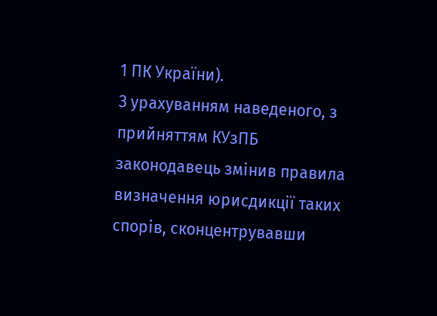1 ПК України).
З урахуванням наведеного, з прийняттям КУзПБ законодавець змінив правила визначення юрисдикції таких спорів, сконцентрувавши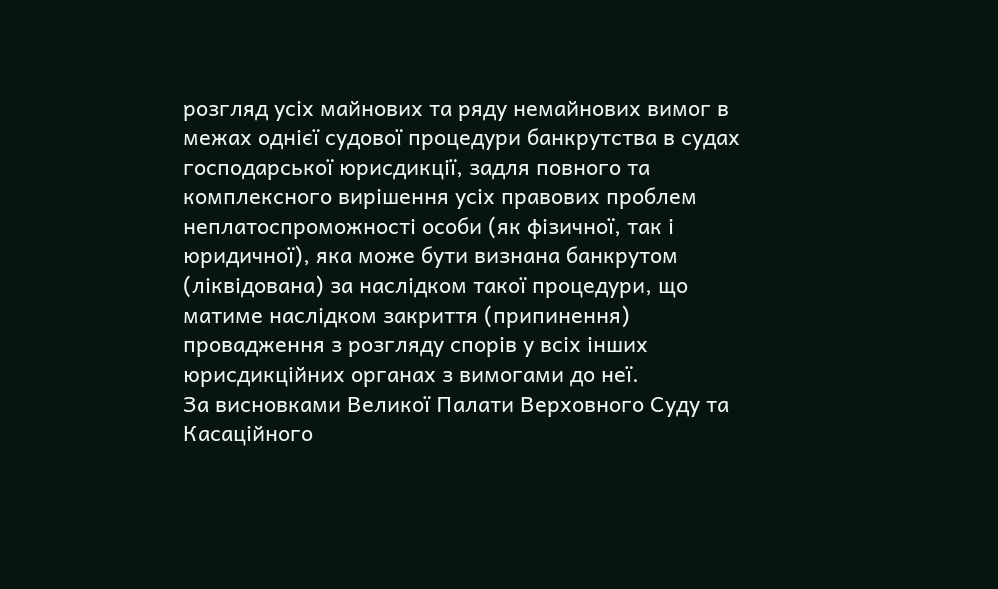розгляд усіх майнових та ряду немайнових вимог в межах однієї судової процедури банкрутства в судах господарської юрисдикції, задля повного та комплексного вирішення усіх правових проблем неплатоспроможності особи (як фізичної, так і юридичної), яка може бути визнана банкрутом (ліквідована) за наслідком такої процедури, що матиме наслідком закриття (припинення) провадження з розгляду спорів у всіх інших юрисдикційних органах з вимогами до неї.
За висновками Великої Палати Верховного Суду та Касаційного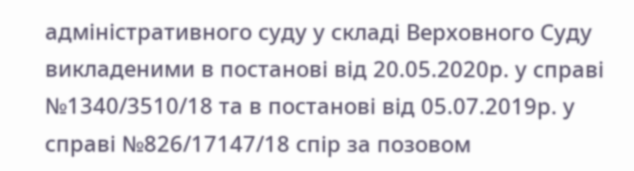адміністративного суду у складі Верховного Суду викладеними в постанові від 20.05.2020р. у справі №1340/3510/18 та в постанові від 05.07.2019р. у справі №826/17147/18 спір за позовом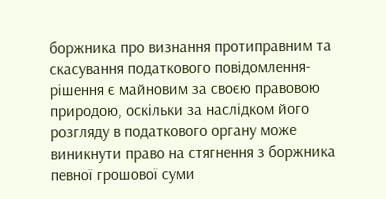боржника про визнання протиправним та скасування податкового повідомлення-рішення є майновим за своєю правовою природою, оскільки за наслідком його розгляду в податкового органу може виникнути право на стягнення з боржника певної грошової суми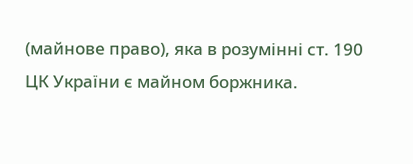(майнове право), яка в розумінні ст. 190 ЦК України є майном боржника.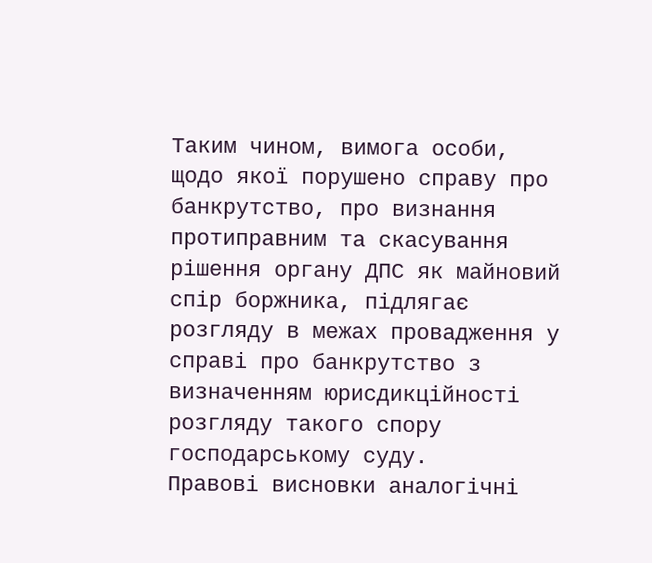Таким чином, вимога особи, щодо якої порушено справу про банкрутство, про визнання протиправним та скасування рішення органу ДПС як майновий спір боржника, підлягає розгляду в межах провадження у справі про банкрутство з визначенням юрисдикційності розгляду такого спору господарському суду.
Правові висновки аналогічні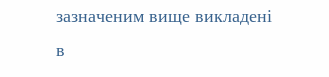зазначеним вище викладені в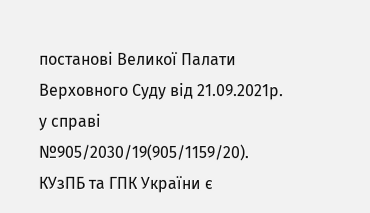постанові Великої Палати Верховного Суду від 21.09.2021р. у справі №905/2030/19(905/1159/20).
КУзПБ та ГПК України є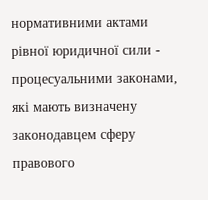нормативними актами рівної юридичної сили - процесуальними законами, які мають визначену законодавцем сферу правового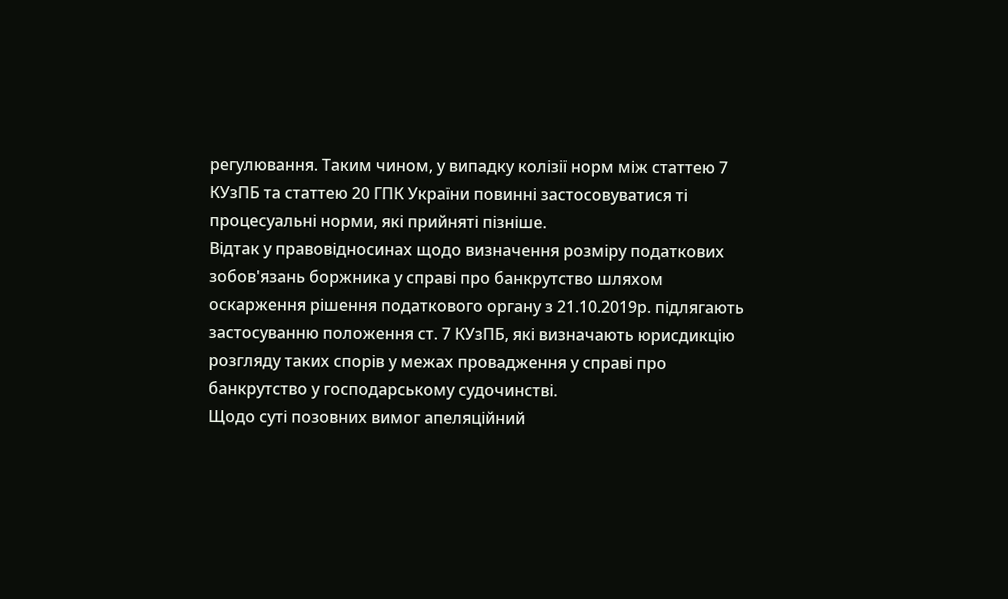регулювання. Таким чином, у випадку колізії норм між статтею 7 КУзПБ та статтею 20 ГПК України повинні застосовуватися ті процесуальні норми, які прийняті пізніше.
Відтак у правовідносинах щодо визначення розміру податкових зобов'язань боржника у справі про банкрутство шляхом оскарження рішення податкового органу з 21.10.2019р. підлягають застосуванню положення ст. 7 КУзПБ, які визначають юрисдикцію розгляду таких спорів у межах провадження у справі про банкрутство у господарському судочинстві.
Щодо суті позовних вимог апеляційний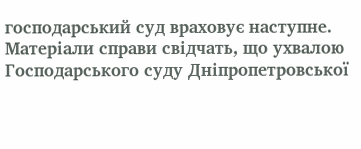господарський суд враховує наступне.
Матеріали справи свідчать, що ухвалою Господарського суду Дніпропетровської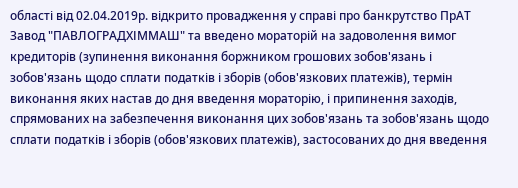області від 02.04.2019р. відкрито провадження у справі про банкрутство ПрАТ Завод "ПАВЛОГРАДХІММАШ" та введено мораторій на задоволення вимог кредиторів (зупинення виконання боржником грошових зобов'язань і зобов'язань щодо сплати податків і зборів (обов'язкових платежів), термін виконання яких настав до дня введення мораторію, і припинення заходів, спрямованих на забезпечення виконання цих зобов'язань та зобов'язань щодо сплати податків і зборів (обов'язкових платежів), застосованих до дня введення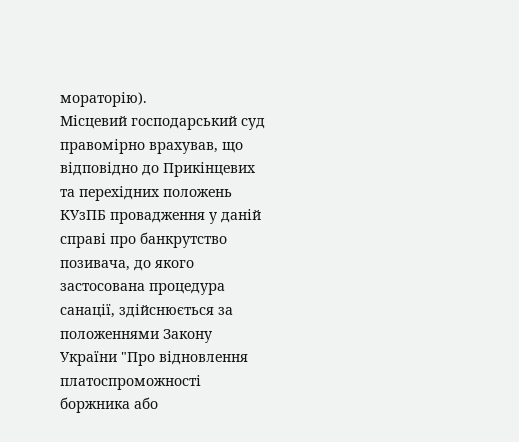мораторію).
Місцевий господарський суд правомірно врахував, що відповідно до Прикінцевих та перехідних положень КУзПБ провадження у даній справі про банкрутство позивача, до якого застосована процедура санації, здійснюється за положеннями Закону України "Про відновлення платоспроможності боржника або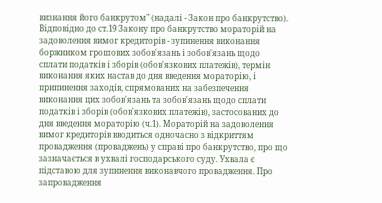визнання його банкрутом" (надалі - Закон про банкрутство).
Відповідно до ст.19 Закону про банкрутство мораторій на задоволення вимог кредиторів - зупинення виконання боржником грошових зобов'язань і зобов'язань щодо сплати податків і зборів (обов'язкових платежів), термін виконання яких настав до дня введення мораторію, і припинення заходів, спрямованих на забезпечення виконання цих зобов'язань та зобов'язань щодо сплати податків і зборів (обов'язкових платежів), застосованих до дня введення мораторію (ч.1). Мораторій на задоволення вимог кредиторів вводиться одночасно з відкриттям провадження (проваджень) у справі про банкрутство, про що зазначається в ухвалі господарського суду. Ухвала є підставою для зупинення виконавчого провадження. Про запровадження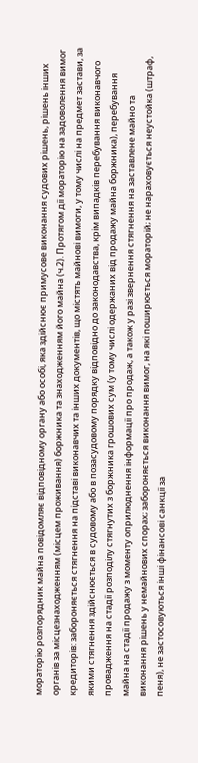мораторію розпорядник майна повідомляє відповідному органу або особі, яка здійснює примусове виконання судових рішень, рішень інших органів за місцезнаходженням (місцем проживання) боржника та знаходженням його майна (ч.2). Протягом дії мораторію на задоволення вимог кредиторів: забороняється стягнення на підставі виконавчих та інших документів, що містять майнові вимоги, у тому числі на предмет застави, за якими стягнення здійснюється в судовому або в позасудовому порядку відповідно до законодавства, крім випадків перебування виконавчого провадження на стадії розподілу стягнутих з боржника грошових сум (у тому числі одержаних від продажу майна боржника), перебування майна на стадії продажу з моменту оприлюднення інформації про продаж, а також у разі звернення стягнення на заставлене майно та виконання рішень у немайнових спорах; забороняється виконання вимог, на які поширюється мораторій; не нараховується неустойка (штраф, пеня), не застосовуються інші фінансові санкції за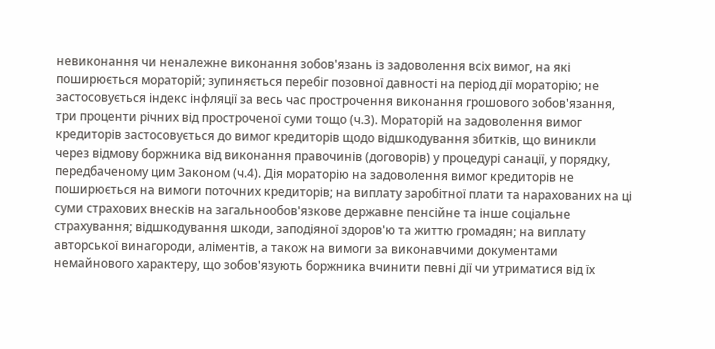невиконання чи неналежне виконання зобов'язань із задоволення всіх вимог, на які поширюється мораторій; зупиняється перебіг позовної давності на період дії мораторію; не застосовується індекс інфляції за весь час прострочення виконання грошового зобов'язання, три проценти річних від простроченої суми тощо (ч.3). Мораторій на задоволення вимог кредиторів застосовується до вимог кредиторів щодо відшкодування збитків, що виникли через відмову боржника від виконання правочинів (договорів) у процедурі санації, у порядку, передбаченому цим Законом (ч.4). Дія мораторію на задоволення вимог кредиторів не поширюється на вимоги поточних кредиторів; на виплату заробітної плати та нарахованих на ці суми страхових внесків на загальнообов'язкове державне пенсійне та інше соціальне страхування; відшкодування шкоди, заподіяної здоров'ю та життю громадян; на виплату авторської винагороди, аліментів, а також на вимоги за виконавчими документами немайнового характеру, що зобов'язують боржника вчинити певні дії чи утриматися від їх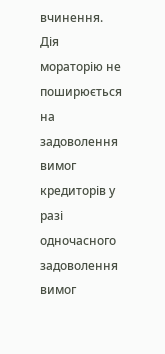вчинення. Дія мораторію не поширюється на задоволення вимог кредиторів у разі одночасного задоволення вимог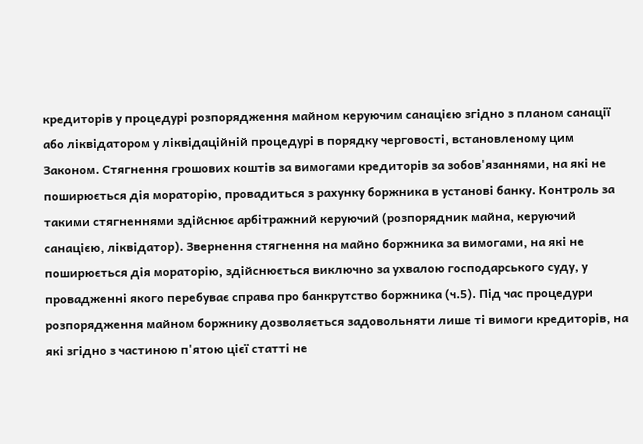кредиторів у процедурі розпорядження майном керуючим санацією згідно з планом санації або ліквідатором у ліквідаційній процедурі в порядку черговості, встановленому цим Законом. Стягнення грошових коштів за вимогами кредиторів за зобов'язаннями, на які не поширюється дія мораторію, провадиться з рахунку боржника в установі банку. Контроль за такими стягненнями здійснює арбітражний керуючий (розпорядник майна, керуючий санацією, ліквідатор). Звернення стягнення на майно боржника за вимогами, на які не поширюється дія мораторію, здійснюється виключно за ухвалою господарського суду, у провадженні якого перебуває справа про банкрутство боржника (ч.5). Під час процедури розпорядження майном боржнику дозволяється задовольняти лише ті вимоги кредиторів, на які згідно з частиною п'ятою цієї статті не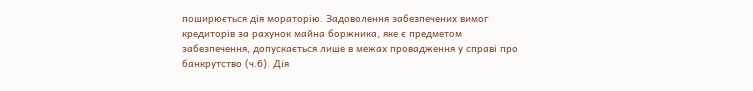поширюється дія мораторію. Задоволення забезпечених вимог кредиторів за рахунок майна боржника, яке є предметом забезпечення, допускається лише в межах провадження у справі про банкрутство (ч.6). Дія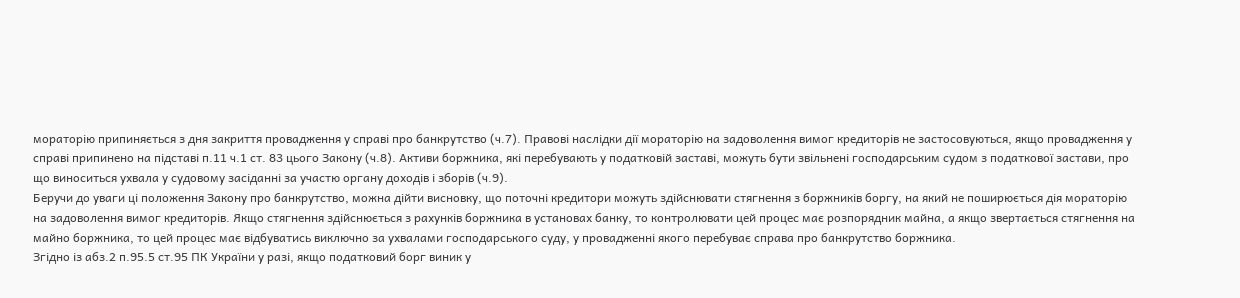мораторію припиняється з дня закриття провадження у справі про банкрутство (ч.7). Правові наслідки дії мораторію на задоволення вимог кредиторів не застосовуються, якщо провадження у справі припинено на підставі п.11 ч.1 ст. 83 цього Закону (ч.8). Активи боржника, які перебувають у податковій заставі, можуть бути звільнені господарським судом з податкової застави, про що виноситься ухвала у судовому засіданні за участю органу доходів і зборів (ч.9).
Беручи до уваги ці положення Закону про банкрутство, можна дійти висновку, що поточні кредитори можуть здійснювати стягнення з боржників боргу, на який не поширюється дія мораторію на задоволення вимог кредиторів. Якщо стягнення здійснюється з рахунків боржника в установах банку, то контролювати цей процес має розпорядник майна, а якщо звертається стягнення на майно боржника, то цей процес має відбуватись виключно за ухвалами господарського суду, у провадженні якого перебуває справа про банкрутство боржника.
Згідно із абз.2 п.95.5 ст.95 ПК України у разі, якщо податковий борг виник у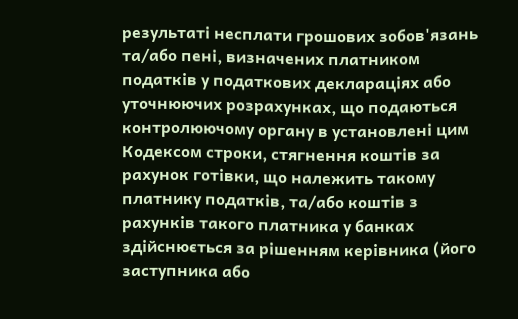результаті несплати грошових зобов'язань та/або пені, визначених платником податків у податкових деклараціях або уточнюючих розрахунках, що подаються контролюючому органу в установлені цим Кодексом строки, стягнення коштів за рахунок готівки, що належить такому платнику податків, та/або коштів з рахунків такого платника у банках здійснюється за рішенням керівника (його заступника або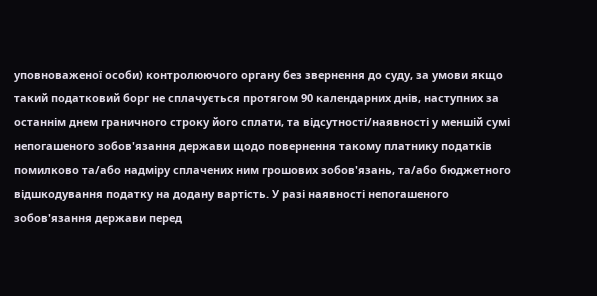уповноваженої особи) контролюючого органу без звернення до суду, за умови якщо такий податковий борг не сплачується протягом 90 календарних днів, наступних за останнім днем граничного строку його сплати, та відсутності/наявності у меншій сумі непогашеного зобов'язання держави щодо повернення такому платнику податків помилково та/або надміру сплачених ним грошових зобов'язань, та/або бюджетного відшкодування податку на додану вартість. У разі наявності непогашеного зобов'язання держави перед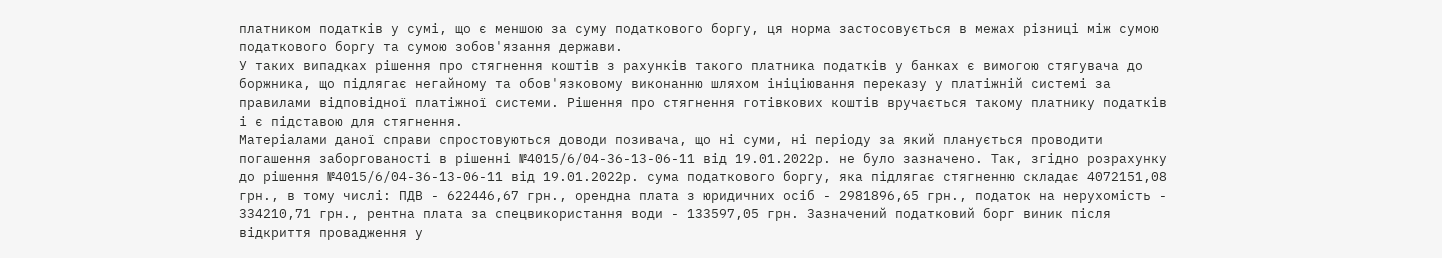платником податків у сумі, що є меншою за суму податкового боргу, ця норма застосовується в межах різниці між сумою податкового боргу та сумою зобов'язання держави.
У таких випадках рішення про стягнення коштів з рахунків такого платника податків у банках є вимогою стягувача до боржника, що підлягає негайному та обов'язковому виконанню шляхом ініціювання переказу у платіжній системі за правилами відповідної платіжної системи. Рішення про стягнення готівкових коштів вручається такому платнику податків і є підставою для стягнення.
Матеріалами даної справи спростовуються доводи позивача, що ні суми, ні періоду за який планується проводити погашення заборгованості в рішенні №4015/6/04-36-13-06-11 від 19.01.2022р. не було зазначено. Так, згідно розрахунку до рішення №4015/6/04-36-13-06-11 від 19.01.2022р. сума податкового боргу, яка підлягає стягненню складає 4072151,08 грн., в тому числі: ПДВ - 622446,67 грн., орендна плата з юридичних осіб - 2981896,65 грн., податок на нерухомість - 334210,71 грн., рентна плата за спецвикористання води - 133597,05 грн. Зазначений податковий борг виник після відкриття провадження у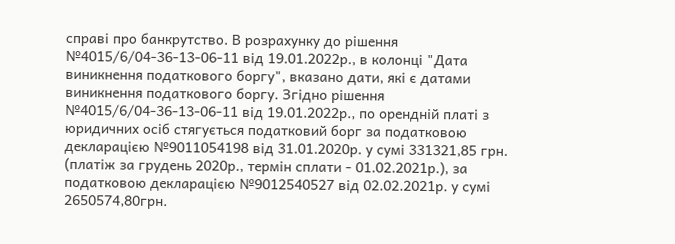справі про банкрутство. В розрахунку до рішення №4015/6/04-36-13-06-11 від 19.01.2022р., в колонці "Дата виникнення податкового боргу", вказано дати, які є датами виникнення податкового боргу. Згідно рішення №4015/6/04-36-13-06-11 від 19.01.2022р., по орендній платі з юридичних осіб стягується податковий борг за податковою декларацією №9011054198 від 31.01.2020р. у сумі 331321,85 грн. (платіж за грудень 2020р., термін сплати - 01.02.2021р.), за податковою декларацією №9012540527 від 02.02.2021р. у сумі 2650574,80грн.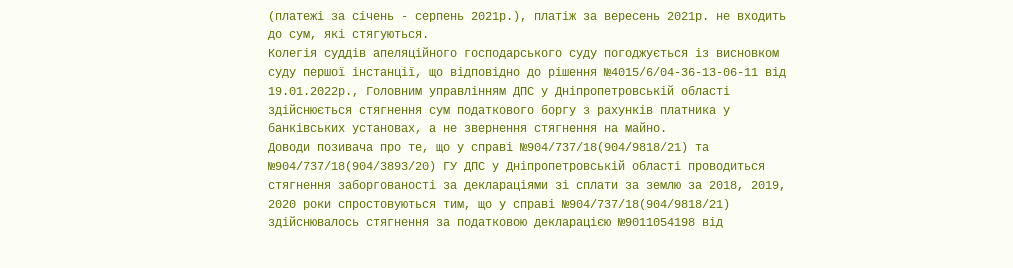(платежі за січень - серпень 2021р.), платіж за вересень 2021р. не входить до сум, які стягуються.
Колегія суддів апеляційного господарського суду погоджується із висновком суду першої інстанції, що відповідно до рішення №4015/6/04-36-13-06-11 від 19.01.2022р., Головним управлінням ДПС у Дніпропетровській області здійснюється стягнення сум податкового боргу з рахунків платника у банківських установах, а не звернення стягнення на майно.
Доводи позивача про те, що у справі №904/737/18(904/9818/21) та №904/737/18(904/3893/20) ГУ ДПС у Дніпропетровській області проводиться стягнення заборгованості за деклараціями зі сплати за землю за 2018, 2019, 2020 роки спростовуються тим, що у справі №904/737/18(904/9818/21) здійснювалось стягнення за податковою декларацією №9011054198 від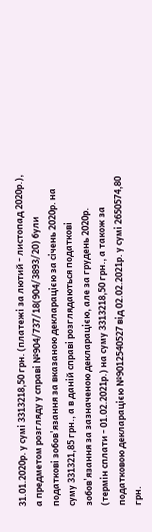31.01.2020р. у сумі 3313218,50 грн. (платежі за лютий - листопад 2020р.), а предметом розгляду у справі №904/737/18(904/3893/20) були податкові зобов'язання за вказаною декларацією за січень 2020р. на суму 331321,85 грн., а в даній справі розглядаються податкові зобов'язання за зазначеною декларацією, але за грудень 2020р. (термін сплати - 01.02.2021р.) на суму 3313218,50 грн., а також за податковою декларацією №9012540527 від 02.02.2021р. у сумі 2650574,80 грн.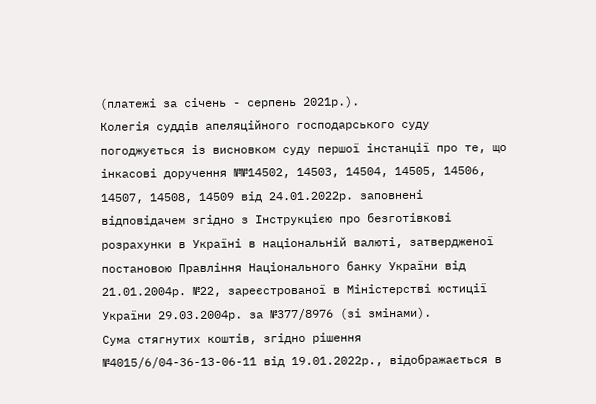(платежі за січень - серпень 2021р.).
Колегія суддів апеляційного господарського суду погоджується із висновком суду першої інстанції про те, що інкасові доручення №№14502, 14503, 14504, 14505, 14506, 14507, 14508, 14509 від 24.01.2022р. заповнені відповідачем згідно з Інструкцією про безготівкові розрахунки в Україні в національній валюті, затвердженої постановою Правління Національного банку України від 21.01.2004р. №22, зареєстрованої в Міністерстві юстиції України 29.03.2004р. за №377/8976 (зі змінами).
Сума стягнутих коштів, згідно рішення №4015/6/04-36-13-06-11 від 19.01.2022р., відображається в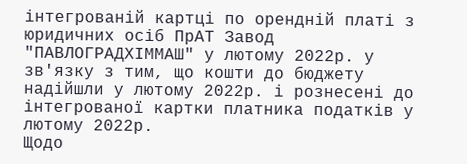інтегрованій картці по орендній платі з юридичних осіб ПрАТ Завод "ПАВЛОГРАДХІММАШ" у лютому 2022р. у зв'язку з тим, що кошти до бюджету надійшли у лютому 2022р. і рознесені до інтегрованої картки платника податків у лютому 2022р.
Щодо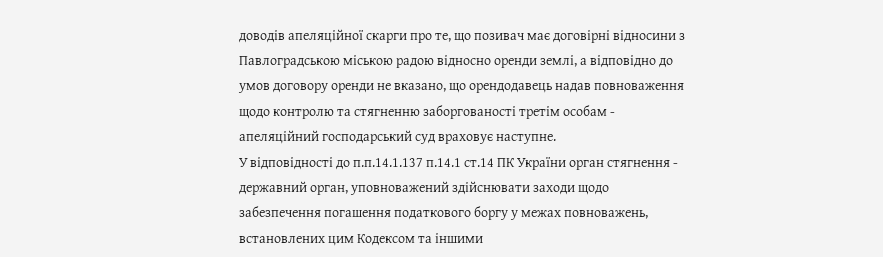доводів апеляційної скарги про те, що позивач має договірні відносини з Павлоградською міською радою відносно оренди землі, а відповідно до умов договору оренди не вказано, що орендодавець надав повноваження щодо контролю та стягненню заборгованості третім особам - апеляційний господарський суд враховує наступне.
У відповідності до п.п.14.1.137 п.14.1 ст.14 ПК України орган стягнення - державний орган, уповноважений здійснювати заходи щодо забезпечення погашення податкового боргу у межах повноважень, встановлених цим Кодексом та іншими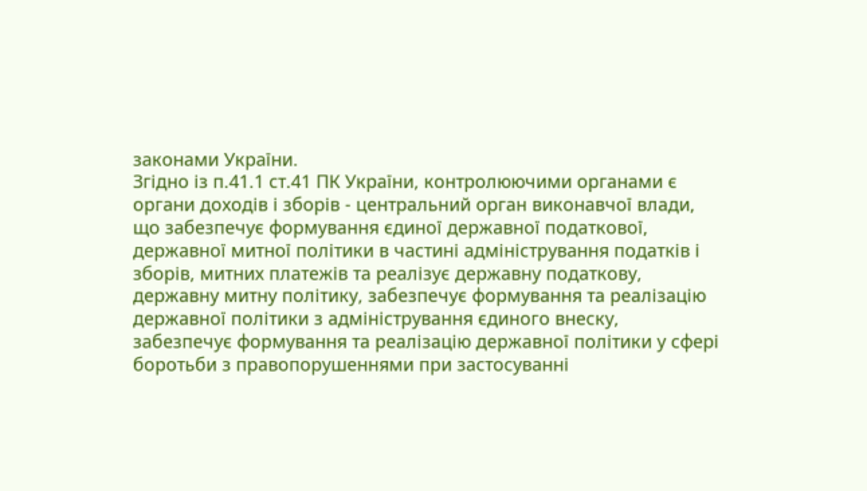законами України.
Згідно із п.41.1 ст.41 ПК України, контролюючими органами є органи доходів і зборів - центральний орган виконавчої влади, що забезпечує формування єдиної державної податкової, державної митної політики в частині адміністрування податків і зборів, митних платежів та реалізує державну податкову, державну митну політику, забезпечує формування та реалізацію державної політики з адміністрування єдиного внеску, забезпечує формування та реалізацію державної політики у сфері боротьби з правопорушеннями при застосуванні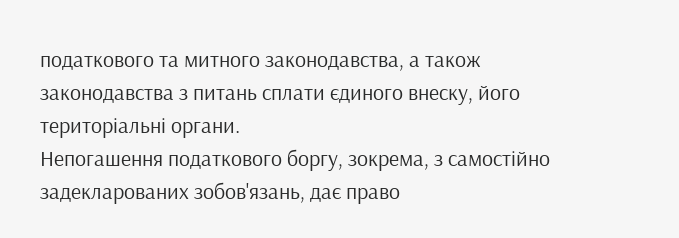податкового та митного законодавства, а також законодавства з питань сплати єдиного внеску, його територіальні органи.
Непогашення податкового боргу, зокрема, з самостійно задекларованих зобов'язань, дає право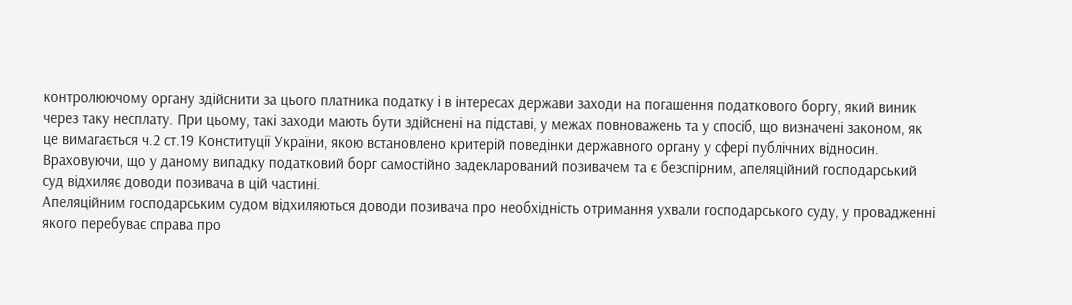контролюючому органу здійснити за цього платника податку і в інтересах держави заходи на погашення податкового боргу, який виник через таку несплату. При цьому, такі заходи мають бути здійснені на підставі, у межах повноважень та у спосіб, що визначені законом, як це вимагається ч.2 ст.19 Конституції України, якою встановлено критерій поведінки державного органу у сфері публічних відносин.
Враховуючи, що у даному випадку податковий борг самостійно задекларований позивачем та є безспірним, апеляційний господарський суд відхиляє доводи позивача в цій частині.
Апеляційним господарським судом відхиляються доводи позивача про необхідність отримання ухвали господарського суду, у провадженні якого перебуває справа про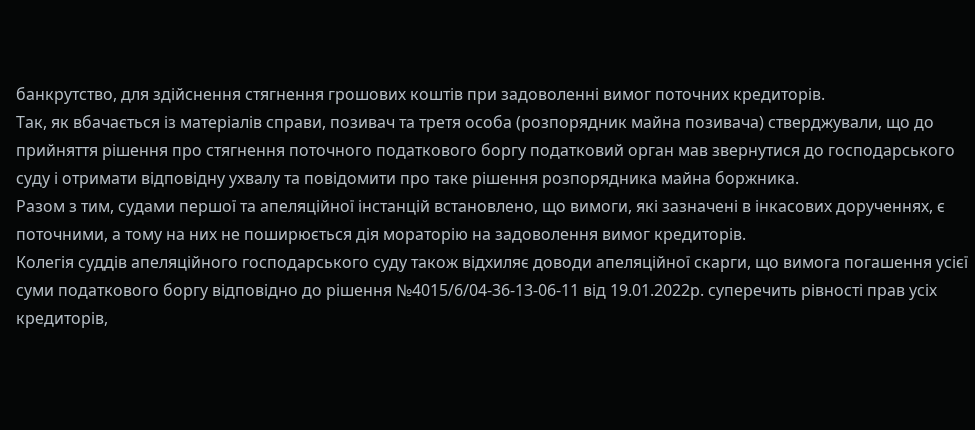банкрутство, для здійснення стягнення грошових коштів при задоволенні вимог поточних кредиторів.
Так, як вбачається із матеріалів справи, позивач та третя особа (розпорядник майна позивача) стверджували, що до прийняття рішення про стягнення поточного податкового боргу податковий орган мав звернутися до господарського суду і отримати відповідну ухвалу та повідомити про таке рішення розпорядника майна боржника.
Разом з тим, судами першої та апеляційної інстанцій встановлено, що вимоги, які зазначені в інкасових дорученнях, є поточними, а тому на них не поширюється дія мораторію на задоволення вимог кредиторів.
Колегія суддів апеляційного господарського суду також відхиляє доводи апеляційної скарги, що вимога погашення усієї суми податкового боргу відповідно до рішення №4015/6/04-36-13-06-11 від 19.01.2022р. суперечить рівності прав усіх кредиторів,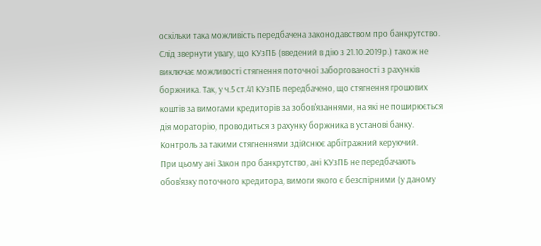оскільки така можливість передбачена законодавством про банкрутство.
Слід звернути увагу, що КУзПБ (введений в дію з 21.10.2019р.) також не виключає можливості стягнення поточної заборгованості з рахунків боржника. Так, у ч.5 ст.41 КУзПБ передбачено, що стягнення грошових коштів за вимогами кредиторів за зобов'язаннями, на які не поширюється дія мораторію, проводиться з рахунку боржника в установі банку. Контроль за такими стягненнями здійснює арбітражний керуючий.
При цьому ані Закон про банкрутство, ані КУзПБ не передбачають обов'язку поточного кредитора, вимоги якого є безспірними (у даному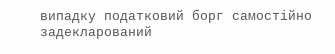випадку податковий борг самостійно задекларований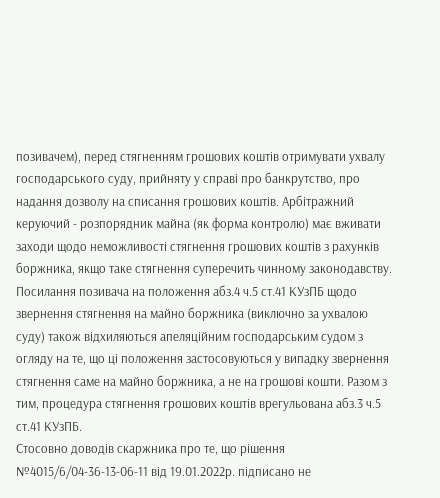позивачем), перед стягненням грошових коштів отримувати ухвалу господарського суду, прийняту у справі про банкрутство, про надання дозволу на списання грошових коштів. Арбітражний керуючий - розпорядник майна (як форма контролю) має вживати заходи щодо неможливості стягнення грошових коштів з рахунків боржника, якщо таке стягнення суперечить чинному законодавству.
Посилання позивача на положення абз.4 ч.5 ст.41 КУзПБ щодо звернення стягнення на майно боржника (виключно за ухвалою суду) також відхиляються апеляційним господарським судом з огляду на те, що ці положення застосовуються у випадку звернення стягнення саме на майно боржника, а не на грошові кошти. Разом з тим, процедура стягнення грошових коштів врегульована абз.3 ч.5 ст.41 КУзПБ.
Стосовно доводів скаржника про те, що рішення №4015/6/04-36-13-06-11 від 19.01.2022р. підписано не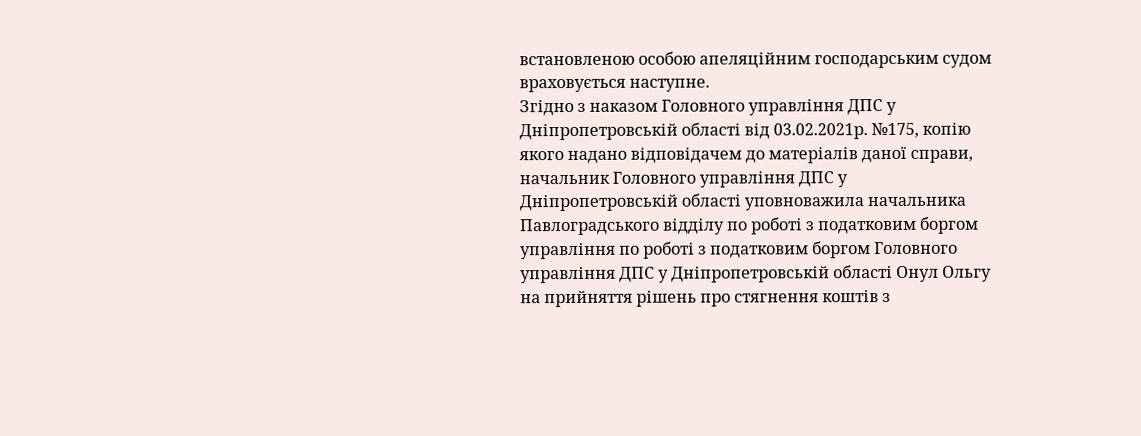встановленою особою апеляційним господарським судом враховується наступне.
Згідно з наказом Головного управління ДПС у Дніпропетровській області від 03.02.2021р. №175, копію якого надано відповідачем до матеріалів даної справи, начальник Головного управління ДПС у Дніпропетровській області уповноважила начальника Павлоградського відділу по роботі з податковим боргом управління по роботі з податковим боргом Головного управління ДПС у Дніпропетровській області Онул Ольгу на прийняття рішень про стягнення коштів з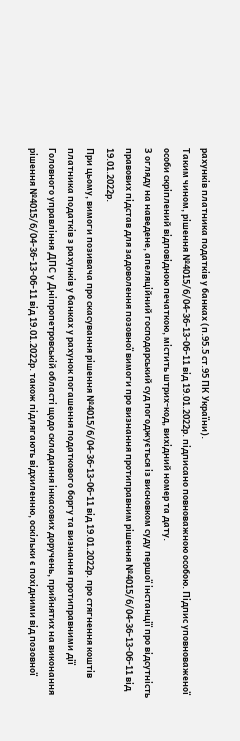рахунків платника податків у банках (п.95.5 ст.95 ПК України).
Таким чином, рішення №4015/6/04-36-13-06-11 від 19.01.2022р. підписано повноважною особою. Підпис уповноваженої особи скріплений відповідною печаткою, містить штрих-код, вихідний номер та дату.
З огляду на наведене, апеляційний господарський суд погоджується із висновком суду першої інстанції про відсутність правових підстав для задоволення позовної вимоги про визнання протиправним рішення №4015/6/04-36-13-06-11 від 19.01.2022р.
При цьому, вимоги позивача про скасування рішення №4015/6/04-36-13-06-11 від 19.01.2022р. про стягнення коштів платника податків з рахунків у банках у рахунок погашення податкового боргу та визнання протиправними дії Головного управління ДПС у Дніпропетровській області щодо складання інкасових доручень, прийнятих на виконання рішення №4015/6/04-36-13-06-11 від 19.01.2022р. також підлягають відхиленню, оскільки є похідними від позовної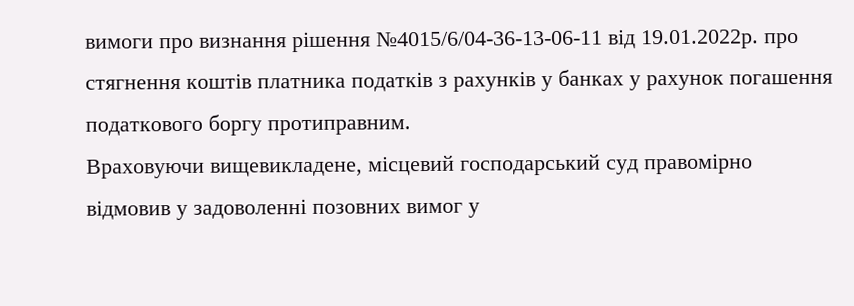вимоги про визнання рішення №4015/6/04-36-13-06-11 від 19.01.2022р. про стягнення коштів платника податків з рахунків у банках у рахунок погашення податкового боргу протиправним.
Враховуючи вищевикладене, місцевий господарський суд правомірно відмовив у задоволенні позовних вимог у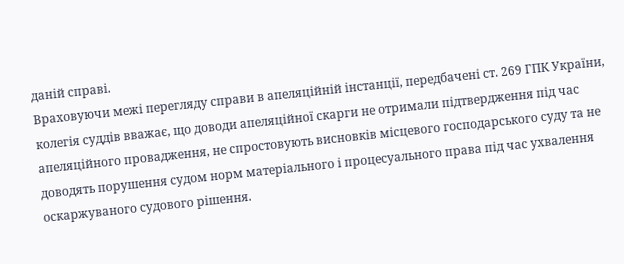даній справі.
Враховуючи межі перегляду справи в апеляційній інстанції, передбачені ст. 269 ГПК України, колегія суддів вважає, що доводи апеляційної скарги не отримали підтвердження під час апеляційного провадження, не спростовують висновків місцевого господарського суду та не доводять порушення судом норм матеріального і процесуального права під час ухвалення оскаржуваного судового рішення.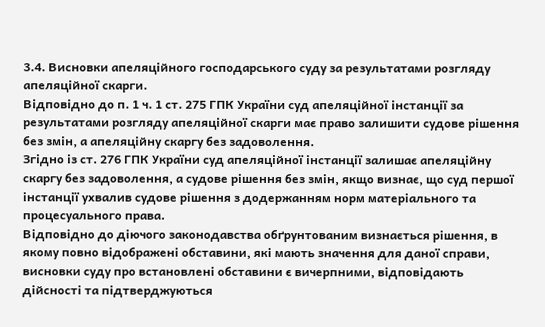3.4. Висновки апеляційного господарського суду за результатами розгляду апеляційної скарги.
Відповідно до п. 1 ч. 1 ст. 275 ГПК України суд апеляційної інстанції за результатами розгляду апеляційної скарги має право залишити судове рішення без змін, а апеляційну скаргу без задоволення.
Згідно із ст. 276 ГПК України суд апеляційної інстанції залишає апеляційну скаргу без задоволення, а судове рішення без змін, якщо визнає, що суд першої інстанції ухвалив судове рішення з додержанням норм матеріального та процесуального права.
Відповідно до діючого законодавства обґрунтованим визнається рішення, в якому повно відображені обставини, які мають значення для даної справи, висновки суду про встановлені обставини є вичерпними, відповідають дійсності та підтверджуються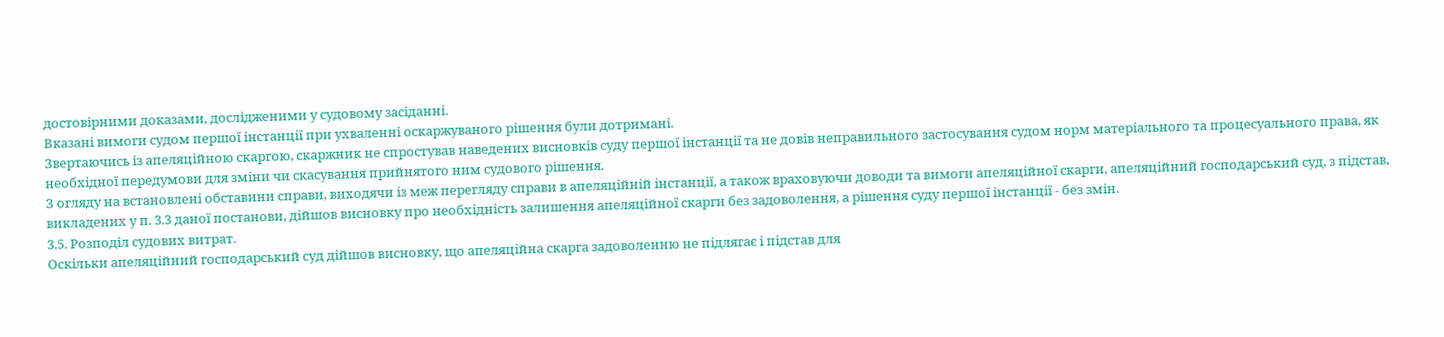достовірними доказами, дослідженими у судовому засіданні.
Вказані вимоги судом першої інстанції при ухваленні оскаржуваного рішення були дотримані.
Звертаючись із апеляційною скаргою, скаржник не спростував наведених висновків суду першої інстанції та не довів неправильного застосування судом норм матеріального та процесуального права, як необхідної передумови для зміни чи скасування прийнятого ним судового рішення.
З огляду на встановлені обставини справи, виходячи із меж перегляду справи в апеляційній інстанції, а також враховуючи доводи та вимоги апеляційної скарги, апеляційний господарський суд, з підстав, викладених у п. 3.3 даної постанови, дійшов висновку про необхідність залишення апеляційної скарги без задоволення, а рішення суду першої інстанції - без змін.
3.5. Розподіл судових витрат.
Оскільки апеляційний господарський суд дійшов висновку, що апеляційна скарга задоволенню не підлягає і підстав для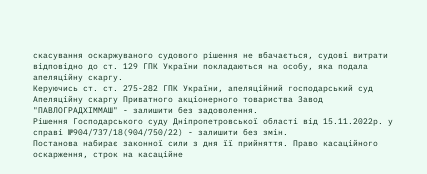скасування оскаржуваного судового рішення не вбачається, судові витрати відповідно до ст. 129 ГПК України покладаються на особу, яка подала апеляційну скаргу.
Керуючись ст. ст. 275-282 ГПК України, апеляційний господарський суд
Апеляційну скаргу Приватного акціонерного товариства Завод "ПАВЛОГРАДХІММАШ" - залишити без задоволення.
Рішення Господарського суду Дніпропетровської області від 15.11.2022р. у справі №904/737/18(904/750/22) - залишити без змін.
Постанова набирає законної сили з дня її прийняття. Право касаційного оскарження, строк на касаційне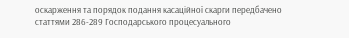оскарження та порядок подання касаційної скарги передбачено статтями 286-289 Господарського процесуального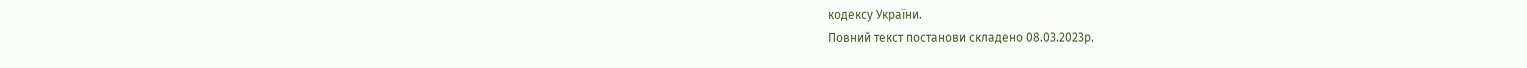кодексу України.
Повний текст постанови складено 08.03.2023р.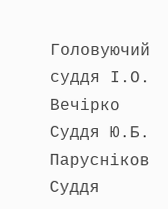Головуючий суддя І.О. Вечірко
Суддя Ю.Б. Парусніков
Суддя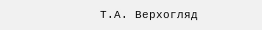Т.А. Верхогляд